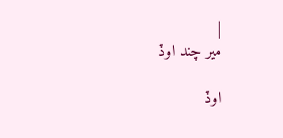|
مير چند اوڏ

اوڏ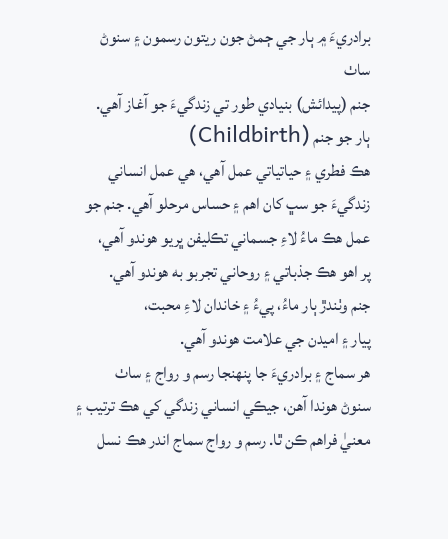برادريءَ ۾ ٻار جي ڄمڻ جون ريتون رسمون ۽ سنوڻ
ساٺ
جنم (پيدائش) بنيادي طور تي زندگيءَ جو آغاز آهي.
ٻار جو جنم (Childbirth)
هڪ فطري ۽ حياتياتي عمل آهي، هي عمل انساني
زندگيءَ جو سڀ کان اهم ۽ حساس مرحلو آهي. جنم جو
عمل هڪ ماءُ لاءِ جسماني تڪليفن ڀريو هوندو آهي،
پر اهو هڪ جذباتي ۽ روحاني تجربو به هوندو آهي.
جنم وٺندڙ ٻار ماءُ، پيءُ ۽ خاندان لاءِ محبت،
پيار ۽ اميدن جي علامت هوندو آهي.
هر سماج ۽ برادريءَ جا پنھنجا رسم و رواج ۽ ساٺ
سنوڻ هوندا آهن، جيڪي انساني زندگي کي هڪ ترتيب ۽
معنيٰ فراهم ڪن ٿا. رسم و رواج سماج اندر هڪ نسل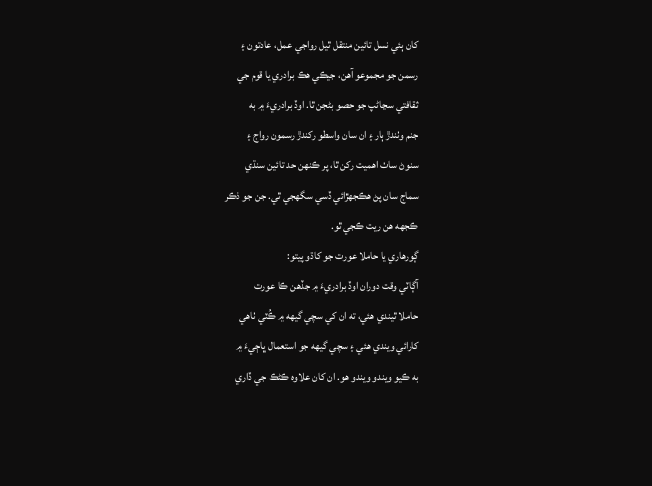کان ٻئي نسل تائين منتقل ٿيل رواجي عمل، عادتون ۽
رسمن جو مجموعو آهن، جيڪي هڪ برادري يا قوم جي
ثقافتي سڃاڻپ جو حصو بڻجن ٿا. اوڏ برادريءَ ۾ به
جنم وٺندڙ ٻار ۽ ان سان واسطو رکندڙ رسمون رواج ۽
سنوڻ ساٺ اهميت رکن ٿا، پر ڪنھن حد تائين سنڌي
سماج سان پڻ هڪجهڙائي ڏسي سگهجي ٿي. جن جو ذڪر
ڪجھه هن ريت ڪجي ٿو.
ڳورهاري يا حاملا عورت جو کاڌو پيتو:
آڳاٽي وقت دوران اوڏ برادريءَ ۾ جڏهن ڪا عورت
حاملا ٿيندي هئي، ته ان کي سچي گيھه ۾ ڪُٽي ٺاهي
کارائي ويندي هئي ۽ سچي گيھه جو استعمال ڀاڄيءَ ۾
به ڪيو ويندو ويندو هو. ان کان علاوه ڪڻڪ جي ڏاري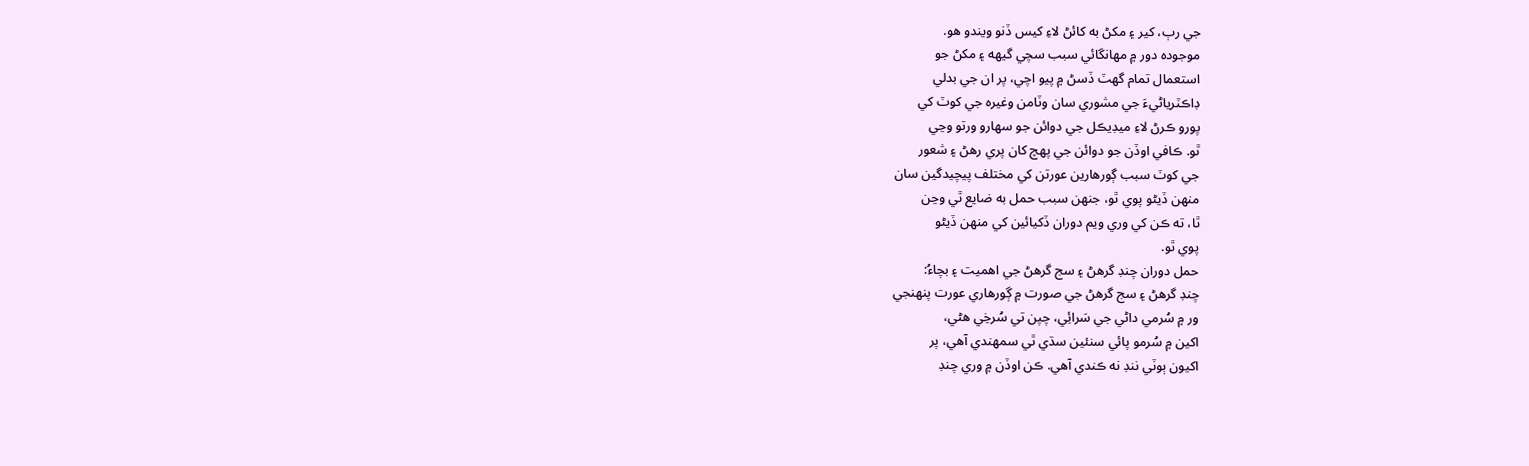جي رٻ، کير ۽ مکڻ به کائڻ لاءِ کيس ڏنو ويندو هو.
موجوده دور ۾ مهانگائي سبب سچي گيھه ۽ مکڻ جو
استعمال تمام گهٽ ڏسڻ ۾ پيو اچي، پر ان جي بدلي
ڊاڪٽرياڻيءَ جي مشوري سان وٽامن وغيره جي کوٽ کي
پورو ڪرڻ لاءِ ميڊيڪل جي دوائن جو سھارو ورتو وڃي
ٿو. ڪافي اوڏن جو دوائن جي پهچ کان پري رهڻ ۽ شعور
جي کوٽ سبب ڳورهارين عورتن کي مختلف پيچيدگين سان
منھن ڏيڻو پوي ٿو، جنھن سبب حمل به ضايع ٿي وڃن
ٿا، ته ڪن کي وري ويم دوران ڏکيائين کي منھن ڏيڻو
پوي ٿو.
حمل دوران چنڊ گرهڻ ۽ سج گرهڻ جي اهميت ۽ بچاءُ:
چنڊ گرهڻ ۽ سج گرهڻ جي صورت ۾ ڳورھاري عورت پنھنجي
ور ۾ سُرمي داڻي جي سَرائِي، چپن تي سُرخِي هڻي،
اکين ۾ سُرمو پائي سنئين سڌي ٿي سمھندي آهي، پر
اکيون ٻوٽي ننڊ نه ڪندي آهي. ڪن اوڏن ۾ وري چنڊ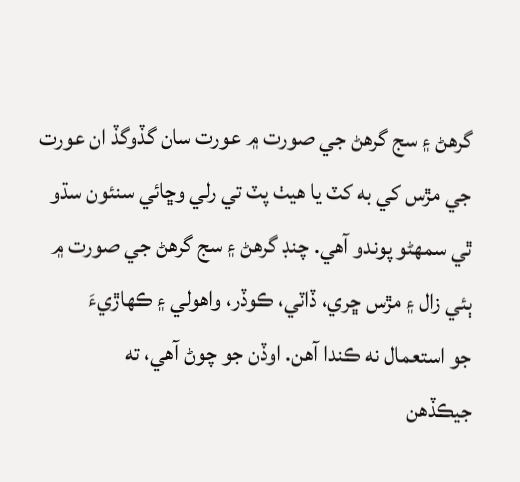گرهڻ ۽ سج گرهڻ جي صورت ۾ عورت سان گڏوگڏ ان عورت
جي مڙس کي به کٽ يا هيٺ پٽ تي رلي وڇائي سنئون سڌو
ٿي سمھڻو پوندو آهي. چنڊ گرهڻ ۽ سج گرهڻ جي صورت ۾
ٻئي زال ۽ مڙس ڇري، ڏاٽي، ڪوڏر، واهولي ۽ ڪھاڙيءَ
جو استعمال نه ڪندا آهن. اوڏن جو چوڻ آهي، ته
جيڪڏهن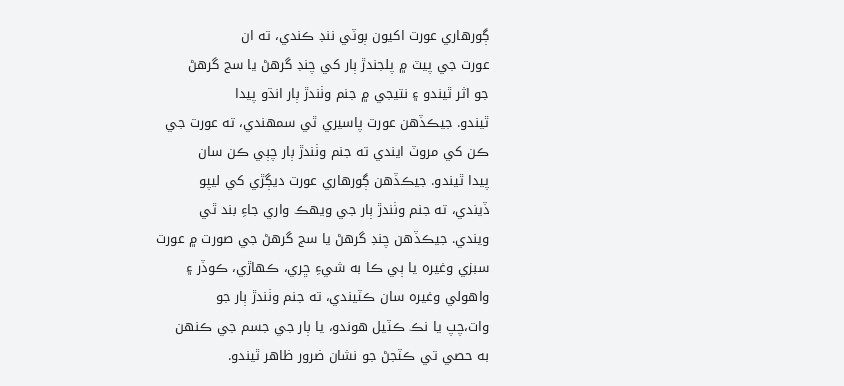ڳورھاري عورت اکيون ٻوٽي ننڊ ڪندي، ته ان
عورت جي پيٽ ۾ پلجندڙ ٻار کي چنڊ گرهڻ يا سج گرهڻ
جو اثر ٿيندو ۽ نتيجي ۾ جنم وٺندڙ ٻار انڌو پيدا
ٿيندو. جيڪڏهن عورت پاسيري ٿي سمھندي، ته عورت جي
ڪن کي مروٽ ايندي ته جنم وٺندڙ ٻار چٻي ڪن سان
پيدا ٿيندو. جيڪڏهن ڳورھاري عورت ديڳڙي کي ليپو
ڏيندي، ته جنم وٺندڙ ٻار جي ويهڪ واري جاءِ بند ٿي
ويندي. جيڪڏهن چنڊ گرهڻ يا سج گرهڻ جي صورت ۾ عورت
سبزي وغيره يا ٻي ڪا به شيءِ ڇري، ڪھاڙي، ڪوڏر ۽
واهولي وغيره سان ڪٽيندي، ته جنم وٺندڙ ٻار جو
وات،چپ يا نڪ ڪٽيل ھوندو، يا ٻار جي جسم جي ڪنھن
به حصي تي ڪٽجڻ جو نشان ضرور ظاهر ٿيندو.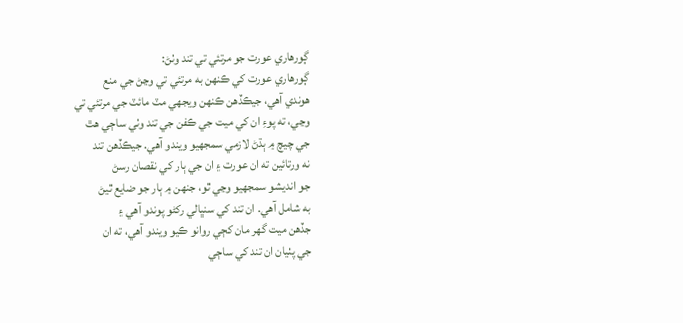ڳورھاري عورت جو مرتئي تي تند وٺڻ:
ڳورھاري عورت کي ڪنھن به مرتئي تي وڃڻ جي منع
هوندي آهي، جيڪڏهن ڪنھن ويجهي مٽ مائٽ جي مرتئي تي
وڃي، ته پوءِ ان کي ميت جي ڪفن جي تند وٺي ساڄي هٿ
جي چيچ ۾ ٻڌڻ لازمي سمجهيو ويندو آهي. جيڪڏهن تند
نه ورتائين ته ان عورت ۽ ان جي ٻار کي نقصان رسڻ
جو انديشو سمجهيو وڃي ٿو، جنھن ۾ ٻار جو ضايع ٿيڻ
به شامل آهي. ان تند کي سنڀالي رکڻو پوندو آهي ۽
جڏهن ميت گهر مان کڄي روانو ڪيو ويندو آهي، ته ان
جي پٺيان ان تند کي ساڄي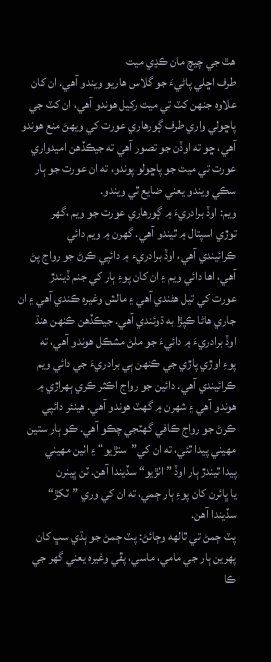هٿ جي چيچ مان ڪڍي ميت
طرف اڇلي پاڻيءَ جو گلاس هاريو ويندو آهي. ان کان
علاوه جنھن کٽ تي ميت رکيل هوندو آهي، ان کٽ جي
پاڇولي واري طرف ڳورھاري عورت کي ويھڻ منع هوندو
آهي، ڇو ته اوڏن جو تصور آھي ته جيڪڏهن اميدواري
عورت تي ميت جو پاڇولو پوندو، ته ان عورت جو ٻار
سڪي ويندو يعني ضايع ٿي ويندو.
ويم: اوڏ برادريءَ ۾ ڳورھاري عورت جو ويم ،گهر
توڙي اسپتال ۾ ٿيندو آهي. گهرن ۾ ويم دائي
ڪرائيندي آهي، اوڏ برادريء ۾ دائپي ڪرڻ جو رواج پڻ
آهي، اها دائي ويم ۽ ان کان پوءِ ٻار کي جنم ڏيندڙ
عورت کي تيل ھڻندي آھي ۽ مالش وغيره ڪندي آهي ۽ ان
جاري ھاڻا ڪپڙا به ڌوئندي آھي. جيڪڏهن ڪنھن هنڌ
اوڏ برادريءَ ۾ دائيءَ جو ملڻ مشڪل هوندو آهي، ته
پوءِ اوڙي پاڙي جي ڪنھن ٻي برادريءَ جي دائي ويم
ڪرائيندي آهي. دائين جو رواج اڪثر ڪري ٻھراڙي ۾
هوندو آهي ۽ شھرن ۾ گهٽ هوندو آهي. هينئر دائپي
ڪرڻ جو رواج ڪافي گهٽجي چڪو آهي. ڪو ٻار ستين
مھيني پيدا ٿئي، ته ان کي”ستڙيو“ ۽ اٺين مھيني
پيدا ٿيندڙ ٻار اوڏ ”اٺڙيو“ سڏيندا آهن. ٽن ڀينرن
يا ڀائرن کان پوءِ ٻار ڄمي، ته ان کي وري ”ٽکڙ“
سڏيندا آهن.
پٽ ڄمڻ تي ٿالھه وڄائڻ: پٽ ڄمڻ جو ٻڌي سڀ کان
پھرين ٻار جي مامي، ماسي، پڦي وغيره يعني گهر جي
ڪا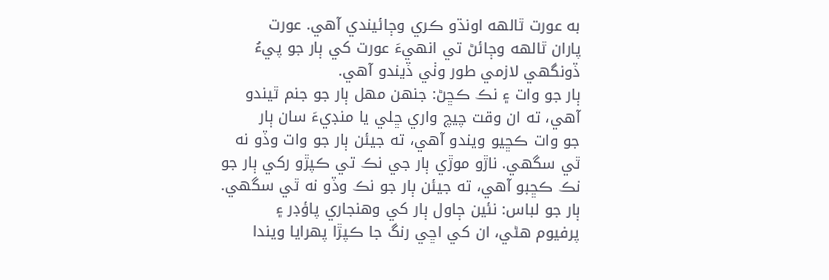به عورت ٿالھه اونڌو ڪري وڄائيندي آهي. عورت
پاران ٿالھه وڄائڻ تي انھيءَ عورت کي ٻار جو پيءُ
ڏونگهي لازمي طور وٺي ڏيندو آهي.
ٻار جو وات ۽ نڪ ڪڇڻ: جنھن مهل ٻار جو جنم ٿيندو
آهي، ته ان وقت چيچ واري ڇلي يا منڊيءَ سان ٻار
جو وات ڪڇيو ويندو آهي، ته جيئن ٻار جو وات وڏو نه
ٿي سگهي. ناڙو موڙي ٻار جي نڪ تي ڪپڙو رکي ٻار جو
نڪ ڪڇبو آهي، ته جيئن ٻار جو نڪ وڏو نه ٿي سگهي.
ٻار جو لباس: نئين ڄاول ٻار کي وهنجاري پاؤڊر ۽
پرفيوم هڻي، ان کي اڇي رنگ جا ڪپڙا پھرايا ويندا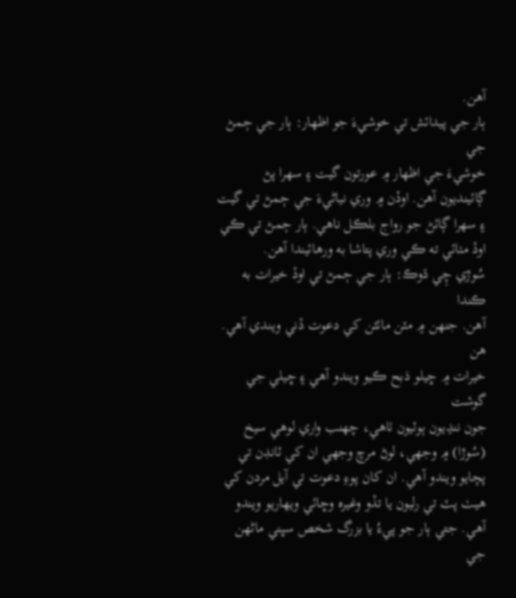آهن.
ٻار جي پيدائش تي خوشيءَ جو اظهار: ٻار جي ڄمڻ جي
خوشيءَ جي اظهار ۾ عورتون گيت ۽ سھرا پڻ
ڳائينديون آهن. اوڏن ۾ وري نياڻيءَ جي ڄمڻ تي گيت
۽ سھرا ڳائڻ جو رواج بلڪل ناهي. ٻار ڄمڻ تي ڪي
اوڏ مٺائي ته ڪي وري پتاشا به ورهائيندا آهن.
سُوڙي چِي ڌوڪ: ٻار جي ڄمڻ تي اوڏ خيرات به ڪندا
آهن. جنھن ۾ مٽن مائٽن کي دعوت ڏني ويندي آهي. هن
خيرات ۾ ڇيلو ذبح ڪيو ويندو آهي ۽ ڇيلي جي گوشت
جون ننڍيون ٻوٽيون ٺاهي، چهنب واري لوهي سيخ
(سُوڙا) ۾ وجهي، لوڻ مرچ وجهي ان کي ٽانڊن تي
پچايو ويندو آهي. ان کان پوءِ دعوت تي آيل مردن کي
هيٺ پٽ تي رليون يا تڏو وغيره وڇائي ويھاريو ويندو
آهي. جتي ٻار جو پيءُ يا بزرگ شخص سڀني ماڻھن جي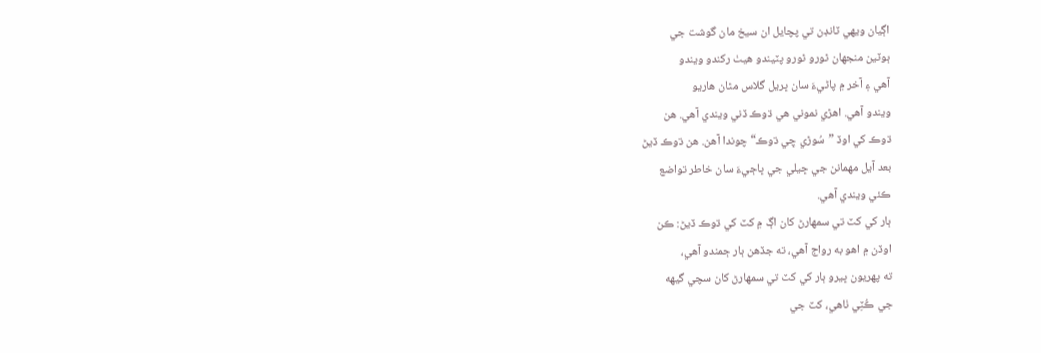اڳيان ويھي ٽانڊن تي پچايل ان سيخ مان گوشت جي
ٻوٽين منجهان ٿورو ٿورو پٽيندو هيٺ رکندو ويندو
آهي ۽ آخر ۾ پاڻيءَ سان ڀريل گلاس مٿان هاريو
ويندو آهي. اهڙي نموني هي ڌوڪ ڏني ويندي آهي. هن
ڌوڪ کي اوڏ ”سُوڙي چِي ڌوڪ“ چوندا آهن. هن ڌوڪ ڏيڻ
بعد آيل مھمانن جي ڇيلي جي ڀاڄيءَ سان خاطر تواضع
ڪئي ويندي آهي.
ٻار کي کٽ تي سمهارڻ کان اڳ ۾ کٽ کي ڌوڪ ڏيڻ: ڪن
اوڏن ۾ اهو به رواج آهي، ته جڏهن ٻار ڄمندو آهي،
ته پھريون ڀيرو ٻار کي کٽ تي سمھارڻ کان سچي گيھه
جي ڪُٽِي ٺاهي، کٽ جي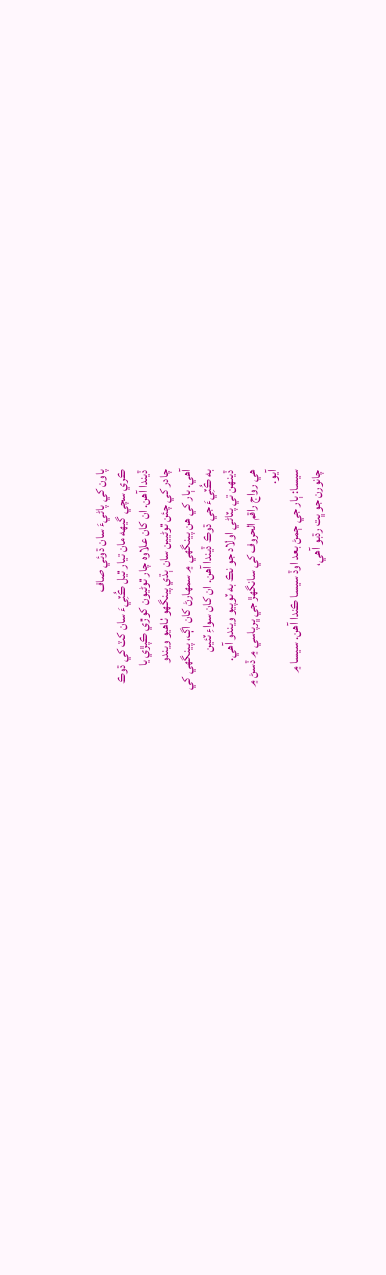پاون کي پاڻيءَ سان ڌوئي صاف
ڪري سچي گيھه مان تيار ٿيل ڪُٽِيءَ سان کٽ کي ڌوڪ
ڏيندا آهن. ان کان علاوه چار ٿوڻيون کوڙي ڪپڙي يا
چادر کي چئن ٿوڻيين سان ٻڌي پينگهو ٺاهيو ويندو
آهي. ٻار کي هن پينگهي ۾ سمهارڻ کان اڳ، پينگهي کي
به ڪُٽِيءَ جي ڌوڪ ڏيندا آهن. ان کان سواءِ ٽئين
ڏينھن تي پٽاڻي اولاد جو نڪ به ٽوپيو ويندو آهي.
هي رواج راقم الحروف کي سانگهڙ جي ڀرپاسي ۾ ڏسڻ ۾
آيو.
سيسا: ٻار جي ڄمڻ بعد اوڏ سيسا ڪندا آهن. سيسا ۾
چانورن جو ڀت رڌبو آهي،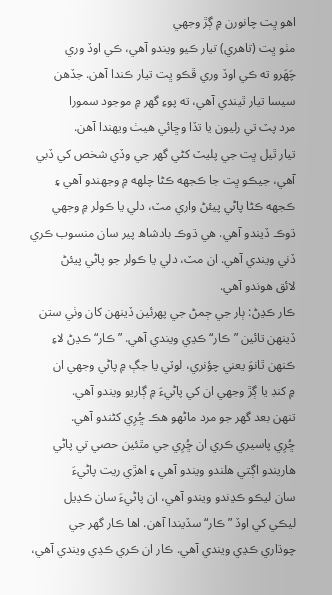اهو ڀت چانورن ۾ ڳڙ وجهي
مٺو ڀت (تاهري) تيار ڪيو ويندو آهي، ڪي اوڏ وري
چَهَرو ته ڪي اوڏ وري ڦڪو ڀت تيار ڪندا آهن. جڏهن
سيسا تيار ٿيندي آهي، ته پوءِ گهر ۾ موجود سمورا
مرد پٽ تي رليون يا تڏا وڇائي هيٺ ويهندا آهن.
تيار ٿيل ڀت جي پليٽ کڻي گھر جي وڏي شخص کي ڏبي
آهي، جيڪو ڀت جا ڪجھه ڪڻا چلھه ۾ وجهندو آهي ۽
ڪجھه ڪڻا پاڻي پيئڻ واري مٽ، دلي يا ڪولر ۾ وجهي
ڌوڪ ڏيندو آهي. هي ڌوڪ بادشاھ پير سان منسوب ڪري
ڏني ويندي آهي. ان مٽ، دلي يا ڪولر جو پاڻي پيئڻ
لائق هوندو آهي.
ڪار ڪڍڻ: ٻار جي ڄمڻ جي پھرئين ڏينھن کان وٺي ستن
ڏينھن تائين ”ڪار“ ڪڍي ويندي آهي. ”ڪار“ ڪڍڻ لاءِ
ڪنھن ٿانوَ يعني چؤنري، لوٽي يا جڳ ۾ پاڻي وجهي ان
۾ کنڊ يا ڳڙ وجهي ان کي پاڻيءَ ۾ ڳاريو ويندو آهي.
تنھن بعد گهر جو مرد ماڻھو هڪ ڇُرِي کڻندو آهي.
ڇُرِي پاسيري ڪري ان ڇُرِي جي مٿئين حصي تي پاڻي
هاريندو اڳتي هلندو ويندو آهي ۽ اهڙي ريت پاڻيءَ
سان ليڪو ڪڍندو ويندو آهي، ان پاڻيءَ سان ڪڍيل
ليڪي کي اوڏ ”ڪار“ سڏيندا آهن. اها ڪار گهر جي
چوڌاري ڪڍي ويندي آهي. ڪار ان ڪري ڪڍي ويندي آهي،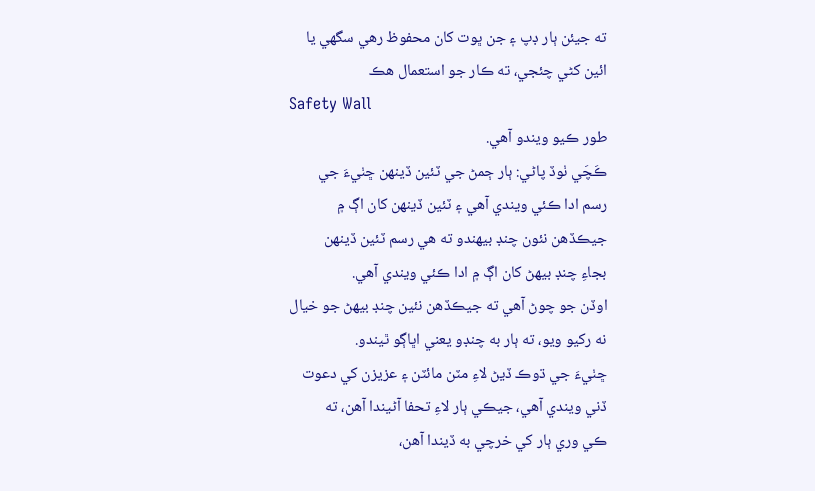ته جيئن ٻار ڊپ ۽ جن ڀوت کان محفوظ رهي سگهي يا
ائين کڻي چئجي، ته ڪار جو استعمال هڪ
Safety Wall
طور ڪيو ويندو آهي.
ڪَچَي ٺوڏ پاڻي: ٻار ڄمڻ جي ٽئين ڏينھن ڇٺيءَ جي
رسم ادا ڪئي ويندي آهي ۽ ٽئين ڏينھن کان اڳ ۾
جيڪڏهن نئون چنڊ بيھندو ته هي رسم ٽئين ڏينھن
بجاءِ چنڊ بيھڻ کان اڳ ۾ ادا ڪئي ويندي آهي.
اوڏن جو چوڻ آهي ته جيڪڏهن نئين چنڊ بيھڻ جو خيال
نه رکيو ويو، ته ٻار به چنڊو يعني اڀاڳو ٿيندو.
ڇٺيءَ جي ڌوڪ ڏيڻ لاءِ مٽن مائٽن ۽ عزيزن کي دعوت
ڏني ويندي آهي، جيڪي ٻار لاءِ تحفا آڻيندا آهن، ته
ڪي وري ٻار کي خرچي به ڏيندا آهن،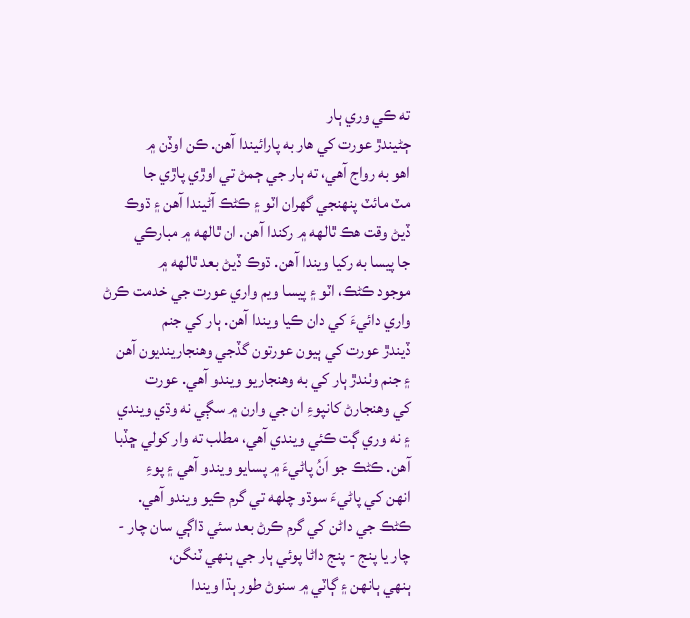ته ڪي وري ٻار
ڄڻيندڙ عورت کي هار به پارائيندا آهن. ڪن اوڏن ۾
اهو به رواج آهي، ته ٻار جي ڄمڻ تي اوڙي پاڙي جا
مٽ مائٽ پنھنجي گهران اٽو ۽ ڪڻڪ آڻيندا آهن ۽ ڌوڪ
ڏيڻ وقت هڪ ٿالھه ۾ رکندا آهن. ان ٿالھه ۾ مبارڪي
جا پيسا به رکيا ويندا آهن. ڌوڪ ڏيڻ بعد ٿالھه ۾
موجود ڪڻڪ، اٽو ۽ پيسا ويم واري عورت جي خدمت ڪرڻ
واري دائيءَ کي دان ڪيا ويندا آهن. ٻار کي جنم
ڏيندڙ عورت کي ٻيون عورتون گڏجي وهنجارينديون آهن
۽ جنم وٺندڙ ٻار کي به وهنجاريو ويندو آهي. عورت
کي وهنجارڻ کانپوءِ ان جي وارن ۾ سڳي نه وڌي ويندي
۽ نه وري ڳت ڪئي ويندي آهي، مطلب ته وار کولي ڇڏبا
آهن. ڪڻڪ جو اَنُ پاڻيءَ ۾ پسايو ويندو آهي ۽ پوءِ
انھن کي پاڻيءَ سوڌو چلھه تي گرم ڪيو ويندو آهي.
ڪڻڪ جي داڻن کي گرم ڪرڻ بعد سئي ڌاڳي سان چار -
چار يا پنج - پنج داڻا پوئي ٻار جي ٻنھي ٽنگن،
ٻنھي ٻانھن ۽ ڳاٽي ۾ سنوڻ طور ٻڌا ويندا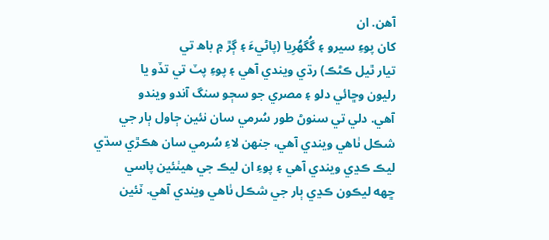آهن. ان
کان پوءِ سيرو ۽ گُگهُرِيا (پاڻيءَ ۽ ڳڙ ۾ باھ تي
تيار ٿيل ڪڻڪ) رڌي ويندي آهي ۽ پوءِ پٽ تي تڏو يا
رليون وڇائي دلو ۽ مصري جو سڄو سنگ آندو ويندو
آهي. دلي تي سنوڻ طور سُرمي سان نئين ڄاول ٻار جي
شڪل ٺاهي ويندي آهي، جنھن لاءِ سُرمي سان هڪڙي سڌي
ليڪ ڪڍي ويندي آهي ۽ پوءِ ان ليڪ جي هيٺئين پاسي
ڇھه ليڪون ڪڍي ٻار جي شڪل ٺاهي ويندي آهي. ٽئين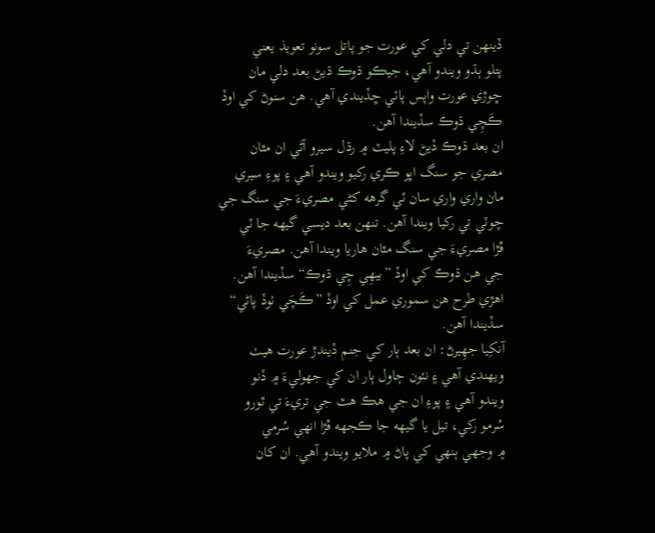ڏينھن تي دلي کي عورت جو پاتل سونو تعويذ يعني
پتلو ٻڌو ويندو آهي، جيڪو ڌوڪ ڌيڻ بعد دلي مان
ڇوڙي عورت واپس پائي ڇڏيندي آهي. هن سنوڻ کي اوڏ
ڪَچِي ڌوڪ سڏيندا آهن.
ان بعد ڌوڪ ڏيڻ لاءِ پليٽ ۾ رڌل سيرو آڻي ان مٿان
مصري جو سنگ اڀو ڪري رکيو ويندو آهي ۽ پوءِ سيري
مان واري واري سان ٽي گرھه کڻي مصريءَ جي سنگ جي
چوٽي تي رکيا ويندا آهن. تنھن بعد ديسي گيھه جا ٽي
ڦڙا مصريءَ جي سنگ مٿان هاريا ويندا آهن. مصريءَ
جي هن ڌوڪ کي اوڏ ”بيھِي چِي ڌوڪ“ سڏيندا آهن.
اهڙي طرح هن سموري عمل کي اوڏ ”ڪَچَي ٺوڏ پاڻي“
سڏيندا آهن.
آنکِيا جهِيرڻ: ان بعد ٻار کي جنم ڏيندڙ عورت ھيٺ
ويھندي آهي ۽ نئون ڄاول ٻار ان کي جھوليءَ ۾ ڏنو
ويندو آهي ۽ پوءِ ان جي هڪ هٿ جي تريءَ تي ٿورو
سُرمو رکي، تيل يا گيھه جا ڪجھه ڦڙا انھي سُرمي
۾ وجهي ٻنھي کي پاڻ ۾ ملايو ويندو آهي. ان کان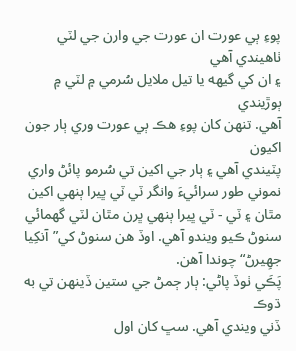پوءِ ٻي عورت ان عورت جي وارن جي لٽي ٺاهيندي آهي
۽ ان کي گيھه يا تيل ملايل سُرمي ۾ لٽي ۾ ٻوڙيندي
آهي. تنھن کان پوءِ هڪ ٻي عورت وري ٻار جون اکيون
پٽيندي آهي ۽ ٻار جي اکين تي سُرمو پائڻ واري
نموني طور سرائيءَ وانگر ٽي ٽي ڀيرا ٻنھي اکين
مٿان ۽ ٽي - ٽي ڀيرا ٻنھي ڀرن مٿان لٽي گهمائي
سنوڻ ڪيو ويندو آهي. اوڏ هن سنوڻ کي”آنکِيا
جهِيرڻ“ چوندا آهن.
پَڪَي ٺوڏ پاڻي: ٻار ڄمڻ جي ستين ڏينھن تي به ڌوڪ
ڏني ويندي آهي. سڀ کان اول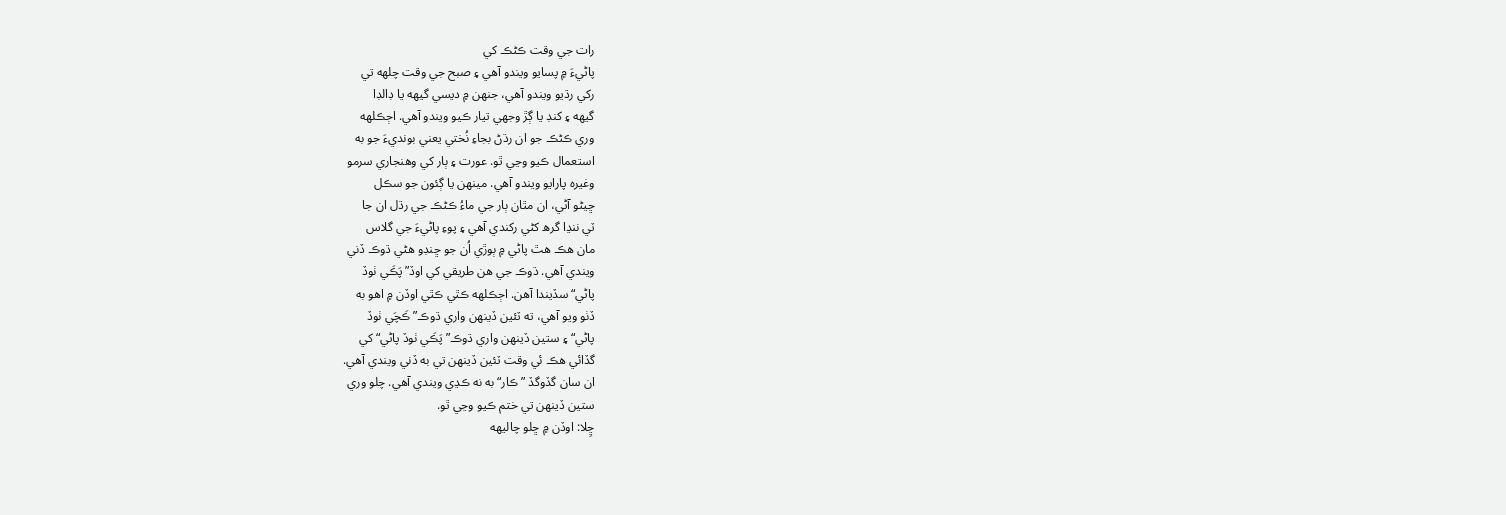رات جي وقت ڪڻڪ کي
پاڻيءَ ۾ پسايو ويندو آهي ۽ صبح جي وقت چلھه تي
رکي رڌيو ويندو آهي، جنھن ۾ ديسي گيھه يا ڊالڊا
گيھه ۽ کنڊ يا ڳڙ وجهي تيار ڪيو ويندو آهي. اڄڪلھه
وري ڪڻڪ جو ان رڌڻ بجاءِ نُختي يعني بونديءَ جو به
استعمال ڪيو وڃي ٿو. عورت ۽ ٻار کي وهنجاري سرمو
وغيره پارايو ويندو آهي. مينهن يا ڳئون جو سڪل
ڇيڻو آڻي، ان مٿان ٻار جي ماءُ ڪڻڪ جي رڌل ان جا
ٽي ننڍا گرھ کڻي رکندي آهي ۽ پوءِ پاڻيءَ جي گلاس
مان هڪ هٿ پاڻي ۾ ٻوڙي اُن جو ڇنڊو هڻي ڌوڪ ڏني
ويندي آهي. ڌوڪ جي هن طريقي کي اوڏ”پَڪَي ٺوڏ
پاڻي“ سڏيندا آهن. اڄڪلھه ڪٿي ڪٿي اوڏن ۾ اهو به
ڏٺو ويو آهي، ته ٽئين ڏينھن واري ڌوڪ”ڪَچَي ٺوڏ
پاڻي“ ۽ ستين ڏينھن واري ڌوڪ”پَڪَي ٺوڏ پاڻي“ کي
گڏائي هڪ ئي وقت ٽئين ڏينھن تي به ڏني ويندي آهي.
ان سان گڏوگڏ ”ڪار“ به نه ڪڍي ويندي آهي. چلو وري
ستين ڏينھن تي ختم ڪيو وڃي ٿو.
ڇِلا: اوڏن ۾ ڇلو چاليھه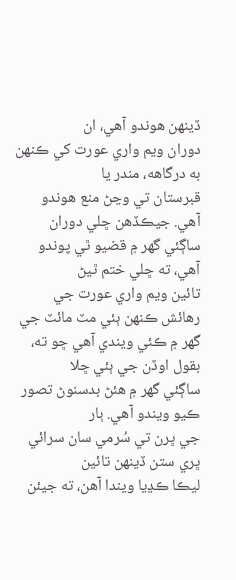ڏينھن هوندو آهي، ان
دوران ويم واري عورت کي ڪنھن به درگاھه، مندر يا
قبرستان تي وڃڻ منع هوندو آهي. جيڪڏهن ڇلي دوران
ساڳئي گهر ۾ قضيو ٿي پوندو آهي، ته ڇلي ختم ٿيڻ
تائين ويم واري عورت جي رهائش ڪنھن ٻئي مٽ مائٽ جي
گهر ۾ ڪئي ويندي آهي ڇو ته، بقول اوڏن جي ٻئي ڇلا
ساڳئي گهر ۾ هئڻ بدسنوڻ تصور ڪيو ويندو آهي. ٻار
جي ڀرن تي سُرمي سان سرائي ڀري ستن ڏينھن تائين
ليڪا ڪڍيا ويندا آهن، ته جيئن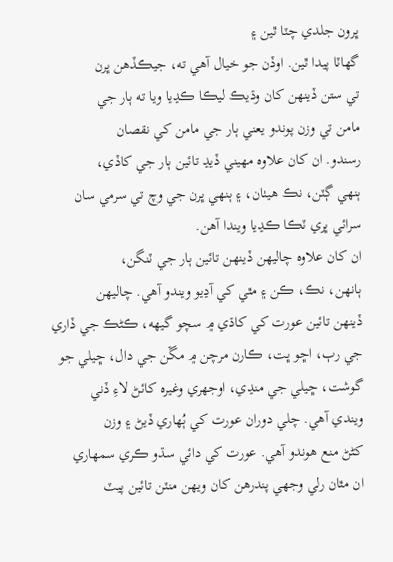ڀرون جلدي چٽا ٿين ۽
گهاٽا پيدا ٿين. اوڏن جو خيال آهي ته، جيڪڏھن ڀرن
تي ستن ڏينھن کان وڌيڪ ليڪا ڪڍيا ويا ته ٻار جي
مامن تي وزن پوندو يعني ٻار جي مامن کي نقصان
رسندو. ان کان علاوه مھيني ڏيڍ تائين ٻار جي کاڏي،
ٻنھي ڳٽن، نڪ هيٺان، ۽ ٻنھي ڀرن جي وچ تي سرمي سان
سرائي ڀري ٽڪا ڪڍيا ويندا آهن.
ان کان علاوه چاليھن ڏينھن تائين ٻار جي ٽنگن،
ٻانھن، نڪ، ڪن ۽ مٿي کي آڍيو ويندو آهي. چاليھن
ڏينھن تائين عورت کي کاڌي ۾ سچو گيھه، ڪڻڪ جي ڏاري
جي رٻ، اڇو ڀت، ڪارن مرچن ۾ مڱن جي دال، ڇيلي جو
گوشت، ڇيلي جي منڍي، اوجهري وغيره کائڻ لاءِ ڏني
ويندي آهي. چلي دوران عورت کي ٻُھاري ڏيڻ ۽ وزن
کڻڻ منع هوندو آهي. عورت کي دائي سڌو ڪري سمھاري
ان مٿان رلي وجهي پندرهن کان ويھن منٽن تائين پيٽ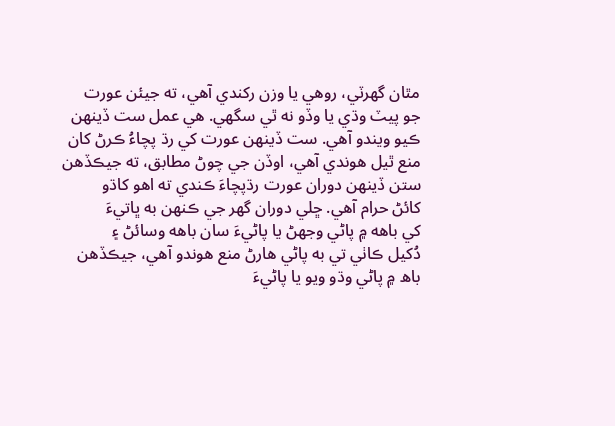مٿان گهرٽي، روھي يا وزن رکندي آهي، ته جيئن عورت
جو پيٽ وڌي يا وڏو نه ٿي سگهي. هي عمل ست ڏينھن
ڪيو ويندو آهي. ست ڏينھن عورت کي رڌ پچاءُ ڪرڻ کان
منع ٿيل هوندي آهي، اوڏن جي چوڻ مطابق، ته جيڪڏهن
ستن ڏينھن دوران عورت رڌپچاءَ ڪندي ته اهو کاڌو
کائڻ حرام آهي. ڇلي دوران گهر جي ڪنھن به ڀاتيءَ
کي باھه ۾ پاڻي وجهڻ يا پاڻيءَ سان باھه وسائڻ ۽
دُکيل ڪاٺي تي به پاڻي هارڻ منع هوندو آهي، جيڪڏهن
باھ ۾ پاڻي وڌو ويو يا پاڻيءَ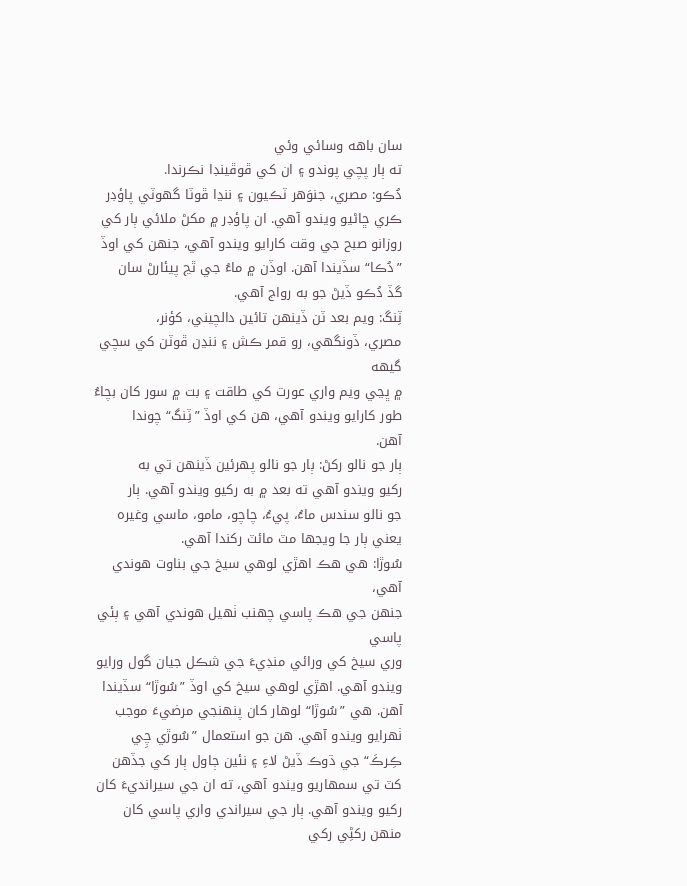سان باھه وسائي وئي
ته ٻار پچي پوندو ۽ ان کي ڦوڦينڊا نڪرندا.
دُڪو: مصري، جنوَهر ٽڪيون ۽ ننڍا ڦوٽا گهوٽي پاؤڊر
ڪري ڇاڻيو ويندو آهي. ان پاؤڊر ۾ مکڻ ملائي ٻار کي
روزانو صبح جي وقت کارايو ويندو آهي، جنھن کي اوڏ
”دُڪا“ سڏيندا آهن. اوڏن ۾ ماءُ جي ٿڃ پيئارڻ سان
گڏ دُڪو ڏيڻ جو به رواج آهي.
ٽِنگ: ويم بعد ٽن ڏينھن تائين دالچيني، کؤنر،
مصري، ڏونگهي، رو قمر ڪش ۽ ننڍن ڦوٽن کي سچي گيھه
۾ ڀڃي ويم واري عورت کي طاقت ۽ بت ۾ سور کان بچاءُ
طور کارايو ويندو آهي، هن کي اوڏ ”ٽِنگ“ چوندا
آهن.
ٻار جو نالو رکڻ: ٻار جو نالو پھرئين ڏينھن تي به
رکيو ويندو آهي ته بعد ۾ به رکيو ويندو آهي. ٻار
جو نالو سندس ماءُ، پيءُ، چاچو، مامو، ماسي وغيره
يعني ٻار جا ويجها مٽ مائٽ رکندا آهي.
سُوڙا: هي هڪ اهڙي لوهي سيخ جي بناوت هوندي آهي،
جنھن جي هڪ پاسي چھنب ٺھيل هوندي آهي ۽ ٻئي پاسي
وري سيخ کي ورائي منڊيءَ جي شڪل جيان گول ورايو
ويندو آهي. اهڙي لوهي سيخ کي اوڏ ”سُوڙا“ سڏيندا
آهن. هي ”سُوڙا“ لوهار کان پنھنجي مرضيءَ موجب
ٺھرايو ويندو آهي. هن جو استعمال ”سُوڙي چِي
ڪِرڪَ“ جي ڌوڪ ڏيڻ لاءِ ۽ نئين ڄاول ٻار کي جڏهن
کٽ تي سمھاريو ويندو آهي، ته ان جي سيرانديءَ کان
رکيو ويندو آهي. ٻار جي سيراندي واري پاسي کان
منھن رکڻِي رکي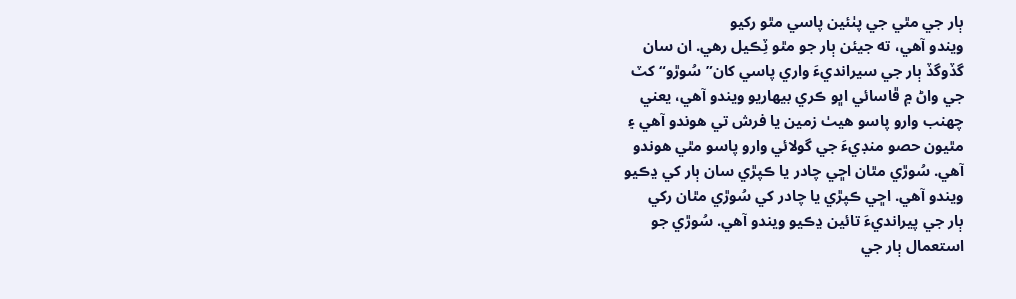ٻار جي مٿي جي پٺئين پاسي مٿو رکيو
ويندو آهي، ته جيئن ٻار جو مٿو ٽِڪيل رهي. ان سان
گڏوگڏ ٻار جي سيرانديءَ واري پاسي کان”سُوڙو“ کٽ
جي واڻ ۾ ڦاسائي اڀو ڪري بيھاريو ويندو آهي، يعني
چھنب وارو پاسو هيٺ زمين يا فرش تي هوندو آهي ۽
مٿيون حصو منڊيءَ جي گولائي وارو پاسو مٿي هوندو
آهي. سُوڙي مٿان اڇي چادر يا ڪپڙي سان ٻار کي ڍڪيو
ويندو آهي. اڇي ڪپڙي يا چادر کي سُوڙي مٿان رکي
ٻار جي پيرانديءَ تائين ڍڪيو ويندو آهي. سُوڙي جو
استعمال ٻار جي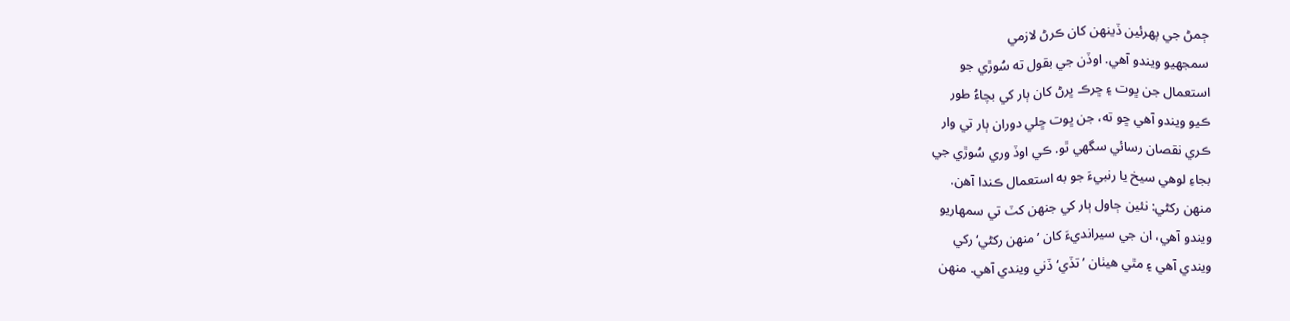ڄمڻ جي پھرئين ڏينھن کان ڪرڻ لازمي
سمجهيو ويندو آهي. اوڏن جي بقول ته سُوڙي جو
استعمال جن ڀوت ۽ ڇرڪ ڀرڻ کان ٻار کي بچاءُ طور
ڪيو ويندو آهي ڇو ته، جن ڀوت ڇلي دوران ٻار تي وار
ڪري نقصان رسائي سگهي ٿو. ڪي اوڏ وري سُوڙي جي
بجاءِ لوهي سيخ يا رنبيءَ جو به استعمال ڪندا آهن.
منھن رکڻي: نئين ڄاول ٻار کي جنھن کٽ تي سمھاريو
ويندو آهي، ان جي سيرانديءَ کان ’منھن رکڻي‘ رکي
ويندي آهي ۽ مٿي هيٺان ’تڏي‘ ڏني ويندي آهي. منھن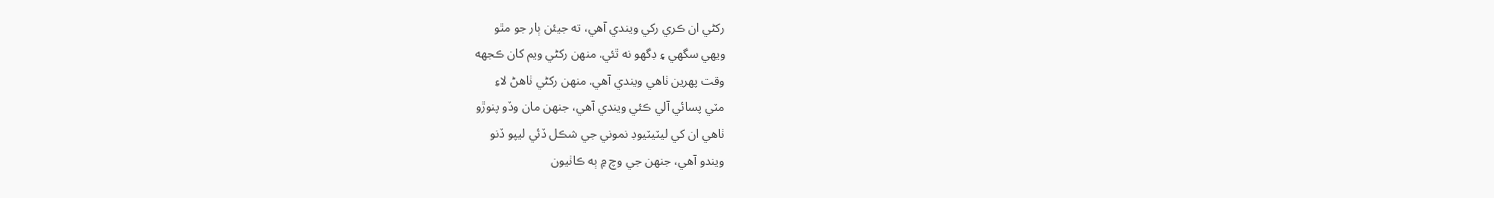رکڻي ان ڪري رکي ويندي آهي، ته جيئن ٻار جو مٿو
ويهي سگهي ۽ ڊگهو نه ٿئي. منھن رکڻي ويم کان ڪجھه
وقت پھرين ٺاهي ويندي آهي. منھن رکڻي ٺاهڻ لاءِ
مٽي پسائي آلي ڪئي ويندي آهي، جنھن مان وڏو پنوڙو
ٺاهي ان کي ليٽيٽيوڊ نموني جي شڪل ڏئي ليپو ڏنو
ويندو آهي، جنھن جي وچ ۾ ٻه ڪاٺيون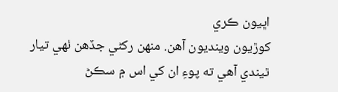اڀيون ڪري
کوڙيون وينديون آهن. منھن رکڻي جڏهن ٺھي تيار
ٿيندي آهي ته پوءِ ان کي اس ۾ سڪڻ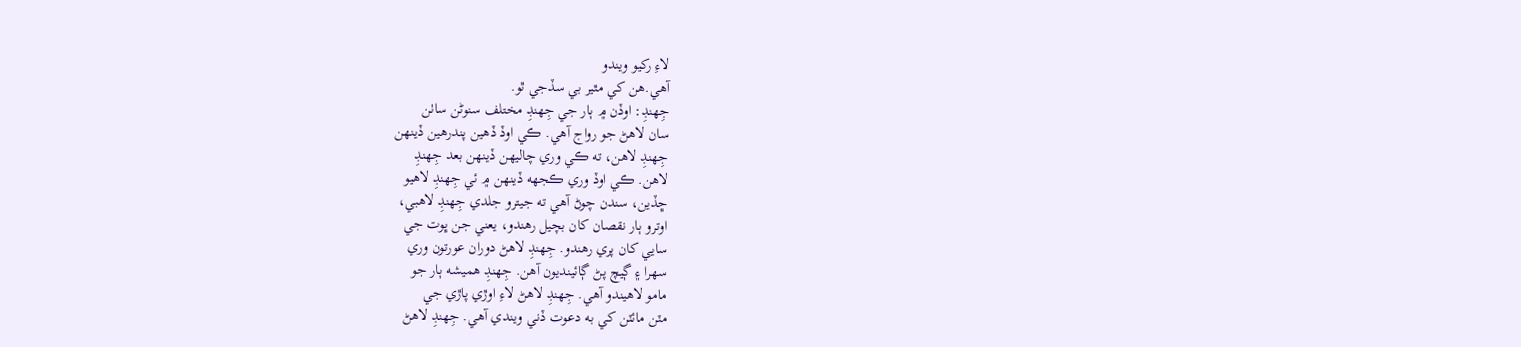لاءِ رکيو ويندو
آهي.ھن کي مٿير بي سڏجي ٿو.
جِهنڊِ: اوڏن ۾ ٻار جي جِهنڊِ مختلف سنوڻن ساٺن
سان لاهڻ جو رواج آهي. ڪي اوڏ ڏهين پندرهين ڏينھن
جِهنڊِ لاهن، ته ڪي وري چاليھن ڏينھن بعد جِهنڊِ
لاهن. ڪي اوڏ وري ڪجھه ڏينھن ۾ ئي جِهنڊِ لاهيو
ڇڏين، سندن چوڻ آهي ته جيترو جلدي جِهنڊِ لاهبي،
اوترو ٻار نقصان کان بچيل رهندو، يعني جن ڀوت جي
سايي کان پري رهندو. جِهنڊِ لاهڻ دوران عورتون وري
سھرا ۽ ڳيچ پڻ ڳائينديون آهن. جِهنڊِ هميشه ٻار جو
مامو لاھيندو آهي. جِهنڊِ لاهڻ لاءِ اوڙي پاڙي جي
مٽن مائٽن کي به دعوت ڏني ويندي آهي. جِهنڊِ لاهڻ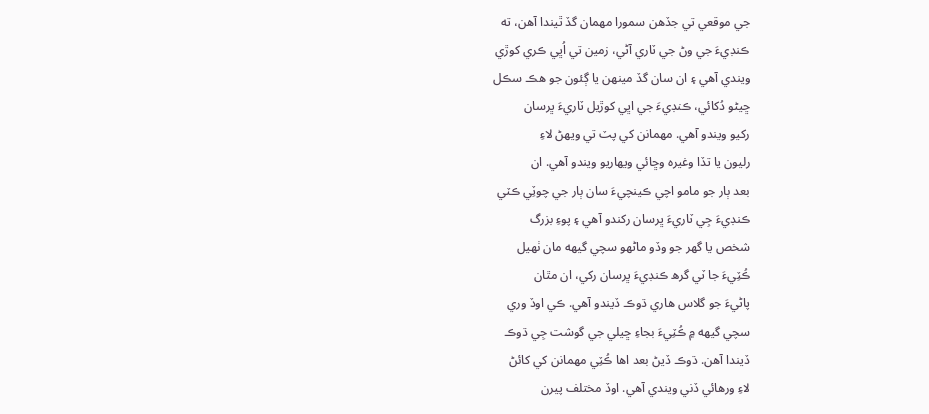جي موقعي تي جڏهن سمورا مھمان گڏ ٿيندا آهن، ته
ڪنڊيءَ جي وڻ جي ٽاري آڻي، زمين تي اُڀي ڪري کوڙي
ويندي آهي ۽ ان سان گڏ مينهن يا ڳئون جو هڪ سڪل
ڇيڻو دُکائي، ڪنڊيءَ جي اڀي کوڙيل ٽاريءَ ڀرسان
رکيو ويندو آهي. مھمانن کي پٽ تي ويھڻ لاءِ
رليون يا تڏا وغيره وڇائي ويھاريو ويندو آهي. ان
بعد ٻار جو مامو اچي ڪينچيءَ سان ٻار جي چوٽِي ڪٽي
ڪنڊيءَ جِي ٽاريءَ ڀرسان رکندو آهي ۽ پوءِ بزرگ
شخص يا گهر جو وڏو ماڻھو سچي گيھه مان ٺھيل
ڪُٽِيءَ جا ٽي گرھ ڪنڊيءَ ڀرسان رکي، ان مٿان
پاڻيءَ جو گلاس هاري ڌوڪ ڏيندو آهي. ڪي اوڏ وري
سچي گيھه ۾ ڪُٽِيءَ بجاءِ ڇيلي جي گوشت جِي ڌوڪ
ڏيندا آهن. ڌوڪ ڏيڻ بعد اها ڪُٽِي مھمانن کي کائڻ
لاءِ ورهائي ڏني ويندي آهي. اوڏ مختلف پيرن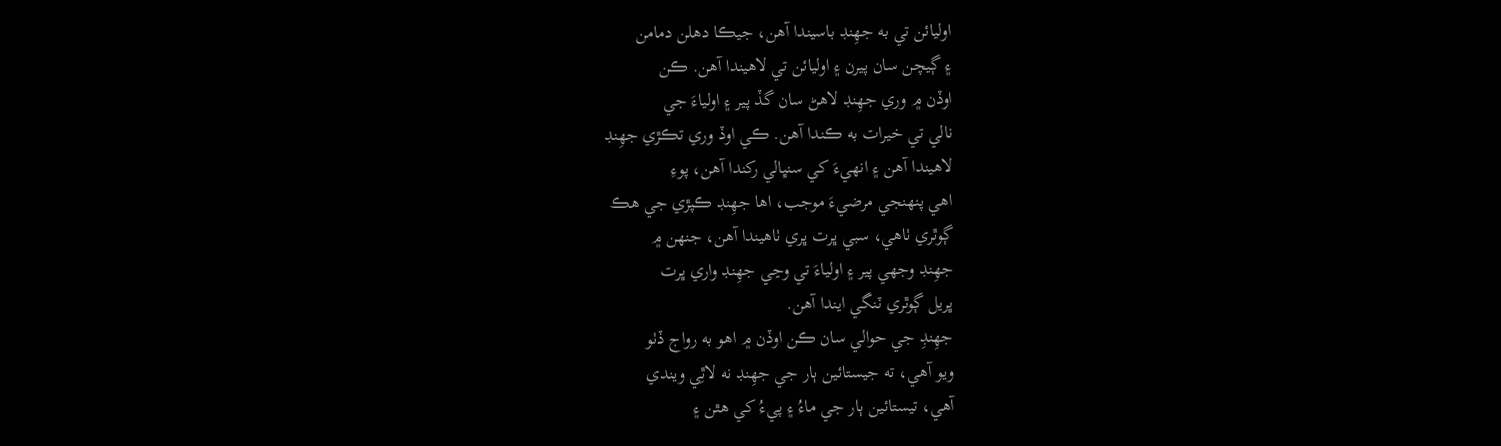اوليائن تي به جهِنڊ باسيندا آهن، جيڪا دهلن دمامن
۽ ڳيچن سان پيرن ۽ اوليائن تي لاهيندا آهن. ڪن
اوڏن ۾ وري جهِنڊ لاهڻ سان گڏ پير ۽ اولياءَ جي
نالي تي خيرات به ڪندا آهن. ڪي اوڏ وري تڪڙي جهِنڊ
لاهيندا آهن ۽ انھيءَ کي سنڀالي رکندا آهن، پوءِ
اهي پنھنجي مرضيءَ موجب، اها جهِنڊ ڪپڙي جي هڪ
ڳوٿري ٺاهي، سبي ڀرت ڀري ٺاهيندا آهن، جنھن ۾
جهِنڊ وجهي پير ۽ اولياءَ تي وڃي جهِنڊ واري ڀرت
ڀريل ڳوٿري ٽنگي ايندا آهن.
جهِنڊِ جي حوالي سان ڪن اوڏن ۾ اهو به رواج ڏٺو
ويو آهي، ته جيستائين ٻار جي جهِنڊ نه لاٿِي ويندي
آهي، تيستائين ٻار جي ماءُ ۽ پيءُ کي هٿن ۽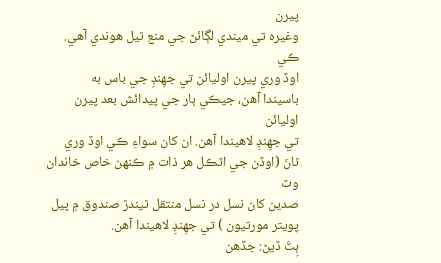پيرن
وغيره تي ميندي لڳائڻ جي منع ٿيل هوندي آهي. ڪي
اوڏ وري پيرن اوليائن تي جهِنڊِ جي باس به
باسيندا آهن، جيڪي ٻار جي پيدائش بعد پيرن اوليائن
تي جهِنڊِ لاهيندا آهن. ان کان سواءِ ڪي اوڏ وري
ٿانَ (اوڏن جي اٽڪل هر ذات ۾ ڪنھن خاص خاندان وٽ
صدين کان نسل در نسل منتقل ٿيندڙ صندوق ۾ پيل
پويتر مورتيون ) تي جهِنڊِ لاهيندا آهن.
ٻِٽَ ڏيڻ: جڏهن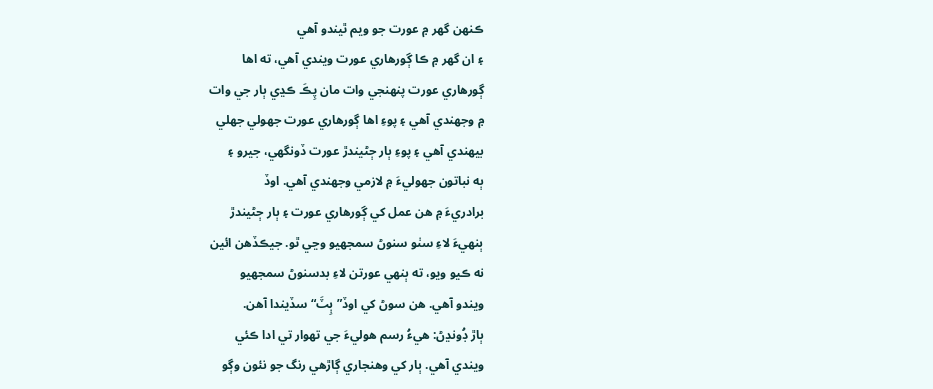ڪنھن گهر ۾ عورت جو ويم ٿيندو آهي
۽ ان گهر ۾ ڪا ڳورهاري عورت ويندي آهي، ته اها
ڳورهاري عورت پنھنجي وات مان پِڪَ ڪڍي ٻار جي وات
۾ وجهندي آهي ۽ پوءِ اها ڳورهاري عورت جهولي جھلي
بيهندي آهي ۽ پوءِ ٻار ڄڻيندڙ عورت ڏونگهي، جيرو ۽
ٻه نباتون جھوليءَ ۾ لازمي وجهندي آهي. اوڏ
برادريءَ ۾ هن عمل کي ڳورهاري عورت ۽ ٻار ڄڻيندڙ
ٻنھيءَ لاءِ سٺو سنوڻ سمجهيو وڃي ٿو. جيڪڏهن ائين
نه ڪيو ويو، ته ٻنھي عورتن لاءِ بدسنوڻ سمجهيو
ويندو آهي. هن سوڻ کي اوڏ”ٻِٽَ“ سڏيندا آهن.
ٻاڙ ڊُونڍڻ: هيءُ رسم هوليءَ جي تهوار تي ادا ڪئي
ويندي آهي. ٻار کي وهنجاري ڳاڙهي رنگ جو نئون وڳو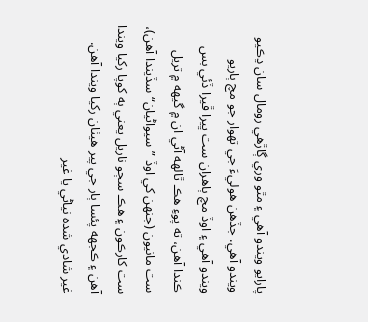پارايو ويندو آهي ۽ مٿو وري ڳاڙهي رومال سان ڍڪيو
ويندو آهي. جڏهن هوليءَ جي تهوار جو مچ ٻاريو
ويندو آهي ۽ اوڏ مچ ٻاهران ست ڀيرا ڦيرا ڏئي بس
ڪندا آهن، ته پوءِ هڪ ٿالھه آڻي ان ۾ گيھه ۾ تريل
ست مانيون (جنھن کي اوڏ ”سيواڻيان“ سڏيندا آهن)،
ست کارڪون ۽ هڪ سڄو ناريل يعني ٻه کوپا رکيا ويندا
آهن ۽ ڪجهه پئسا ٻار جي پير هيٺان رکيا ويندا آهن.
غير شادي شده نياڻي يا غير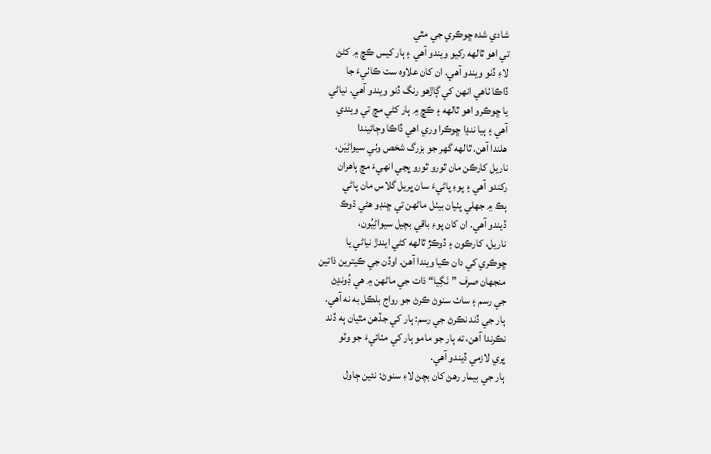شادي شده ڇوڪري جي مٿي
تي اهو ٿالھه رکيو ويندو آهي ۽ ٻار کيس ڪڇ ۾ کڻڻ
لاءِ ڏنو ويندو آهي. ان کان علاوه ست ڪاٺيءَ جا
ڏاڪا ٺاهي انھن کي ڳاڙهو رنگ ڏنو ويندو آهي. نياڻي
يا ڇوڪرو اهو ٿالھه ۽ ڪڇ ۾ ٻار کڻي مچ تي ويندي
آهي ۽ ٻيا ننڍا ڇوڪرا وري اهي ڏاڪا وڄائيندا
هلندا آهن. ٿالھه گهر جو بزرگ شخص وٺي سيواڻِيَن،
ناريل کارڪن مان ٿورو ٿورو ڀڃي انھيءَ مچ ٻاهران
رکندو آهي ۽ پوءِ پاڻيءَ سان ڀريل گلاس مان پاڻي
ٻڪ ۾ جهلي پٺيان بيٺل ماڻھن تي ڇنڊو هڻي ڌوڪ
ڏيندو آهي. ان کان پوءِ باقي بچيل سيواڻِيُون،
ناريل، کارڪون ۽ ڏوڪڙ ٿالھه کڻي ايندڙ نياڻي يا
ڇوڪري کي دان ڪيا ويندا آهن. اوڏن جي ڪيترين ذاتين
منجهان صرف ”نَگِيا“ ذات جي ماڻھن ۾ هي ڊُونڍڻ
جي رسم ۽ ساٺ سنوڻ ڪرڻ جو رواج بلڪل به نه آهي.
ٻار جي ڏند نڪرڻ جي رسم: ٻار کي جڏهن مٿيان ٻه ڏند
نڪرندا آهن، ته ٻار جو مامو ٻار کي مٺائيءَ جو وٽو
ڀري لازمي ڏيندو آهي.
ٻار جي بيمار رهڻ کان بچڻ لاءِ سنوڻ: نئين ڄاول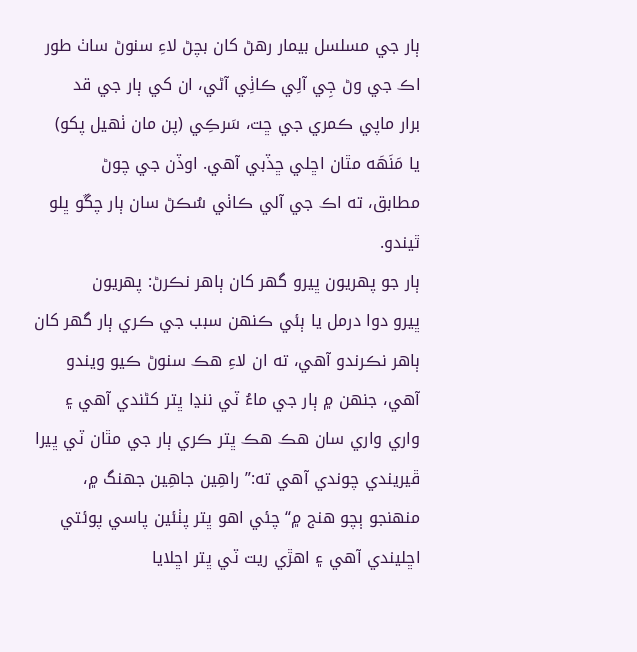ٻار جي مسلسل بيمار رهڻ کان بچڻ لاءِ سنوڻ ساٺ طور
اڪ جي وڻ جِي آلِي ڪاٺِي آڻي، ان کي ٻار جي قد
برار ماپي ڪمري جي ڇت، سَرڪِي (پن مان ٺھيل پکو)
يا مَنَھَه مٿان اڇلي ڇڏبي آهي. اوڏن جي چوڻ
مطابق، ته اڪ جي آلي ڪاٺي سُڪڻ سان ٻار چڱو ڀلو
ٿيندو.
ٻار جو پھريون ڀيرو گهر کان ٻاهر نڪرڻ: پھريون
ڀيرو دوا درمل يا ٻئي ڪنھن سبب جي ڪري ٻار گهر کان
ٻاهر نڪرندو آهي، ته ان لاءِ هڪ سنوڻ ڪيو ويندو
آهي، جنھن ۾ ٻار جي ماءُ ٽي ننڍا ڀتر کڻندي آهي ۽
واري واري سان هڪ هڪ ڀتر ڪري ٻار جي مٿان ٽي ڀيرا
ڦيريندي چوندي آهي ته:” راهِين جاهِين جهنگ ۾،
منھنجو ٻچو هنج ۾“ چئي اهو ڀتر پٺئين پاسي پوئتي
اڇليندي آهي ۽ اهڙي ريت ٽي ڀتر اڇلايا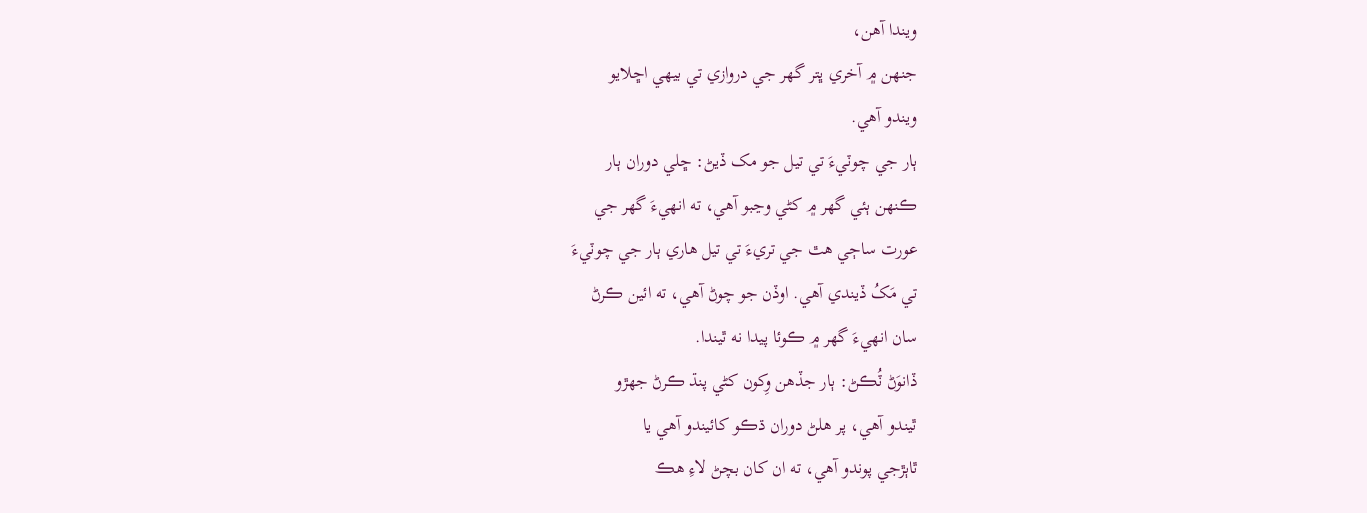ويندا آهن،
جنھن ۾ آخري ڀتر گهر جي دروازي تي بيهي اڇلايو
ويندو آهي.
ٻار جي چوٽيءَ تي تيل جو مک ڏيڻ: ڇلي دوران ٻار
ڪنھن ٻئي گهر ۾ کڻي وڃبو آهي، ته انھيءَ گهر جي
عورت ساڄي هٿ جي تريءَ تي تيل هاري ٻار جي چوٽيءَ
تي مَکُ ڏيندي آهي. اوڏن جو چوڻ آهي، ته ائين ڪرڻ
سان انھيءَ گهر ۾ ڪوئا پيدا نه ٿيندا.
ڏانوَڻ ٽُڪڻ: ٻار جڏهن وِکون کڻي پنڌ ڪرڻ جھڙو
ٿيندو آهي، پر هلڻ دوران ڌڪو کائيندو آهي يا
ٿاٻڙجي پوندو آهي، ته ان کان بچڻ لاءِ هڪ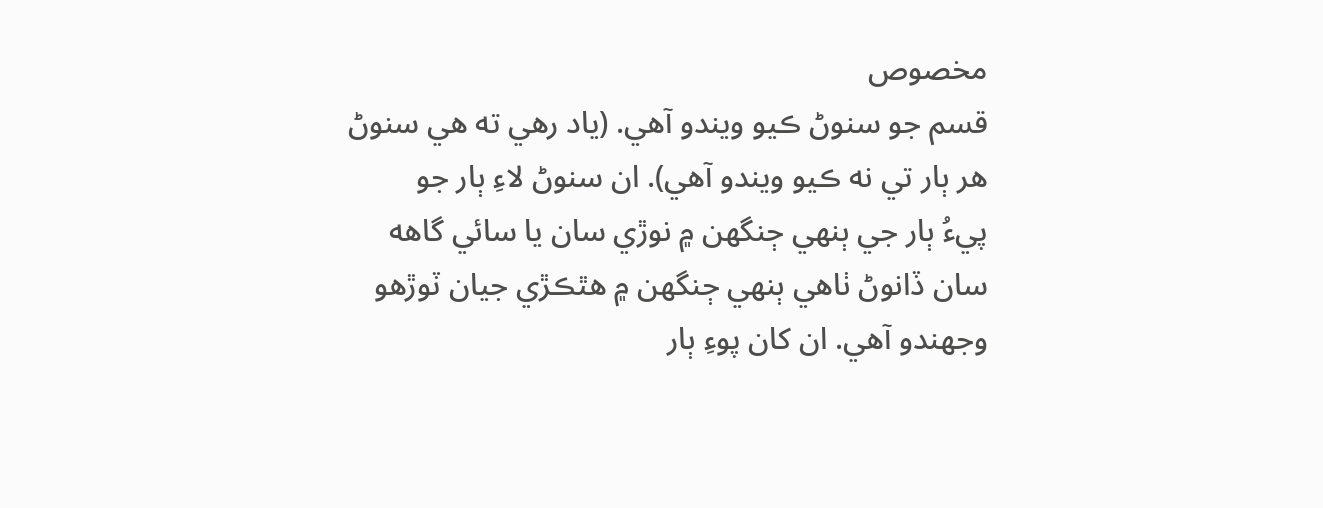مخصوص
قسم جو سنوڻ ڪيو ويندو آهي. (ياد رهي ته هي سنوڻ
هر ٻار تي نه ڪيو ويندو آهي). ان سنوڻ لاءِ ٻار جو
پيءُ ٻار جي ٻنھي ڄنگهن ۾ نوڙي سان يا سائي گاھه
سان ڏانوڻ ٺاهي ٻنھي ڄنگهن ۾ هٿڪڙي جيان ٽوڙهو
وجهندو آهي. ان کان پوءِ ٻار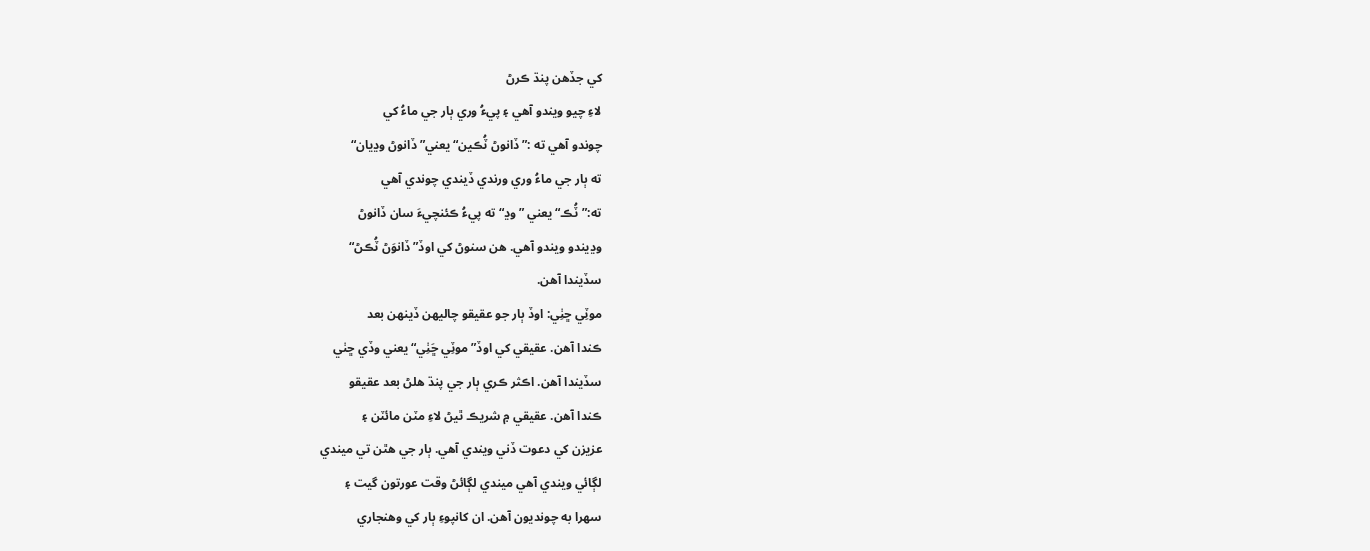کي جڏهن پنڌ ڪرڻ
لاءِ چيو ويندو آهي ۽ پيءُ وري ٻار جي ماءُ کي
چوندو آهي ته :” ڏانوڻ ٽُڪين“ يعني”ڏانوڻ وڍيان“
ته ٻار جي ماءُ وري ورندي ڏيندي چوندي آهي
ته:”ٽُڪ“ يعني ”وڍ“ ته پيءُ ڪئنچيءَ سان ڏانوڻ
وڍيندو ويندو آهي. هن سنوڻ کي اوڏ”ڏانوَڻ ٽُڪڻ“
سڏيندا آهن.
موٽِي ڇٺِي: اوڏ ٻار جو عقيقو چاليھن ڏينھن بعد
ڪندا آهن. عقيقي کي اوڏ”موٽِي ڇَٺِي“ يعني وڏي ڇٺي
سڏيندا آهن. اڪثر ڪري ٻار جي پنڌ هلڻ بعد عقيقو
ڪندا آهن. عقيقي ۾ شريڪ ٿيڻ لاءِ مٽن مائٽن ۽
عزيزن کي دعوت ڏني ويندي آهي. ٻار جي هٿن تي ميندي
لڳائي ويندي آهي ميندي لڳائڻ وقت عورتون گيت ۽
سھرا به چونديون آهن. ان کانپوءِ ٻار کي وهنجاري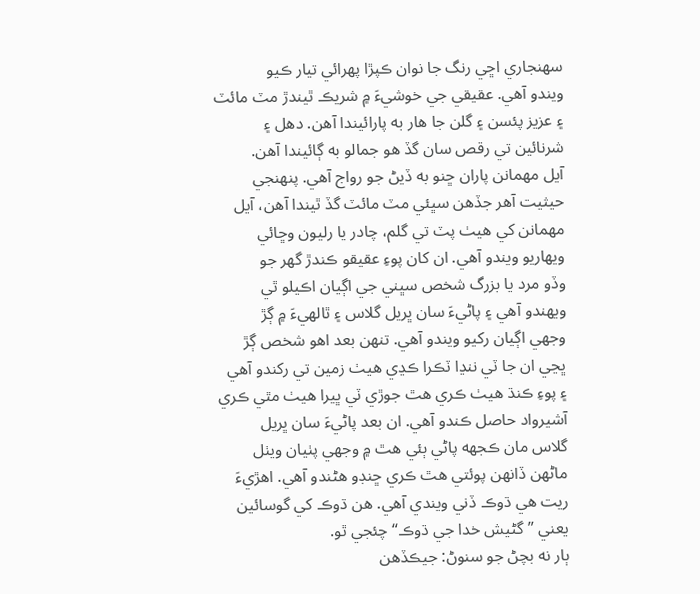سھنجاري اڇي رنگ جا نوان ڪپڙا پھرائي تيار ڪيو
ويندو آهي. عقيقي جي خوشيءَ ۾ شريڪ ٿيندڙ مٽ مائٽ
۽ عزيز پئسن ۽ گلن جا هار به پارائيندا آهن. دهل ۽
شرنائين تي رقص سان گڏ هو جمالو به ڳائيندا آهن.
آيل مھمانن پاران ڇنو به ڏيڻ جو رواج آهي. پنھنجي
حيثيت آهر جڏهن سڀئي مٽ مائٽ گڏ ٿيندا آهن، آيل
مھمانن کي هيٺ پٽ تي گلم، چادر يا رليون وڇائي
ويهاريو ويندو آهي. ان کان پوءِ عقيقو ڪندڙ گهر جو
وڏو مرد يا بزرگ شخص سڀني جي اڳيان اڪيلو ٿي
ويھندو آهي ۽ پاڻيءَ سان ڀريل گلاس ۽ ٿالھيءَ ۾ ڳڙ
وجهي اڳيان رکيو ويندو آهي. تنھن بعد اهو شخص ڳڙ
ڀڃي ان جا ٽي ننڍا ٽڪرا ڪڍي هيٺ زمين تي رکندو آهي
۽ پوءِ ڪنڌ هيٺ ڪري هٿ جوڙي ٽي ڀيرا هيٺ مٿي ڪري
آشيرواد حاصل ڪندو آهي. ان بعد پاڻيءَ سان ڀريل
گلاس مان ڪجھه پاڻي ٻئي هٿ ۾ وجهي پٺيان ويٺل
ماڻھن ڏانھن پوئتي هٿ ڪري ڇنڊو هڻندو آهي. اهڙيءَ
ريت هي ڌوڪ ڏني ويندي آهي. هن ڌوڪ کي گوسائين
يعني ”گڻيش خدا جي ڌوڪ“ چئجي ٿو.
ٻار نه بچڻ جو سنوڻ: جيڪڏهن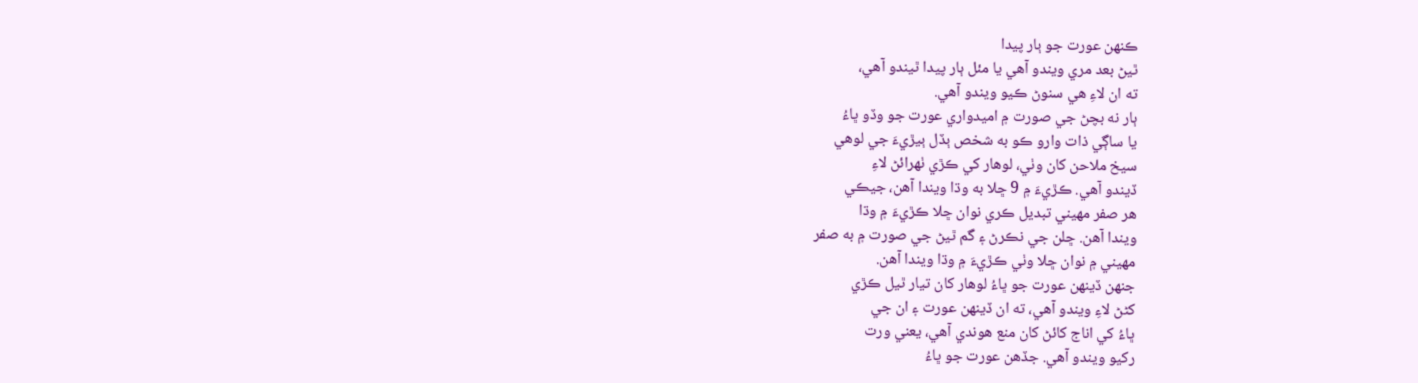ڪنھن عورت جو ٻار پيدا
ٿيڻ بعد مري ويندو آهي يا مئل ٻار پيدا ٿيندو آهي،
ته ان لاءِ هي سنوڻ ڪيو ويندو آهي.
ٻار نه بچڻ جي صورت ۾ اميدواري عورت جو وڏو ڀاءُ
يا ساڳي ذات وارو ڪو به شخص ٻڏل ٻيڙيءَ جي لوهي
سيخ ملاحن کان وٺي، لوهار کي ڪڙي ٺهرائڻ لاءِ
ڏيندو آهي. ڪڙيءَ ۾ 9 ڇلا به وڌا ويندا آهن، جيڪي
هر صفر مھيني تبديل ڪري نوان ڇلا ڪڙيءَ ۾ وڌا
ويندا آهن. ڇلن جي نڪرڻ ۽ گم ٿيڻ جي صورت ۾ به صفر
مھيني ۾ نوان ڇلا وٺي ڪڙيءَ ۾ وڌا ويندا آهن.
جنھن ڏينھن عورت جو ڀاءُ لوهار کان تيار ٿيل ڪڙي
کڻڻ لاءِ ويندو آهي، ته ان ڏينھن عورت ۽ ان جي
ڀاءُ کي اناج کائڻ کان منع هوندي آهي، يعني ورت
رکيو ويندو آهي. جڏهن عورت جو ڀاءُ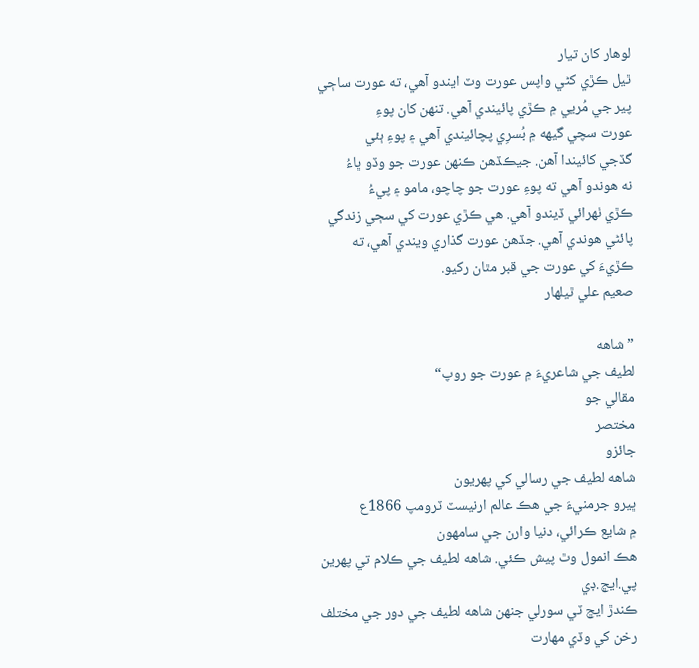لوهار کان تيار
ٿيل ڪڙي کڻي واپس عورت وٽ ايندو آهي، ته عورت ساڄي
پير جي مُريي ۾ ڪڙي پائيندي آهي. تنھن کان پوءِ
عورت سچي گيھه ۾ بُسرِي پچائيندي آهي ۽ پوءِ ٻئي
گڏجي کائيندا آهن. جيڪڏهن ڪنھن عورت جو وڏو ڀاءُ
نه هوندو آهي ته پوءِ عورت جو چاچو، مامو ۽ پيءُ
ڪڙي ٺهرائي ڏيندو آهي. هي ڪڙي عورت کي سڄي زندگي
پائڻي هوندي آهي. جڏهن عورت گذاري ويندي آهي، ته
ڪڙيءَ کي عورت جي قبر مٿان رکيو.
صعيم علي ٿيلهار

”شاهه
لطيف جي شاعريءَ ۾ عورت جو روپ“
مقالي جو
مختصر
جائزو
شاهه لطيف جي رسالي کي پھريون
ڀيرو جرمنيءَ جي هڪ عالم ارنيسٽ ٽرومپ 1866ع
۾ شايع ڪرائي، دنيا وارن جي سامھون
هڪ انمول وٿ پيش ڪئي. شاهه لطيف جي ڪلام تي پھرين
پي.ايڇ.ڊي
ڪندڙ ايڇ ٽي سورلي جنھن شاهه لطيف جي دور جي مختلف
رخن کي وڏي مھارت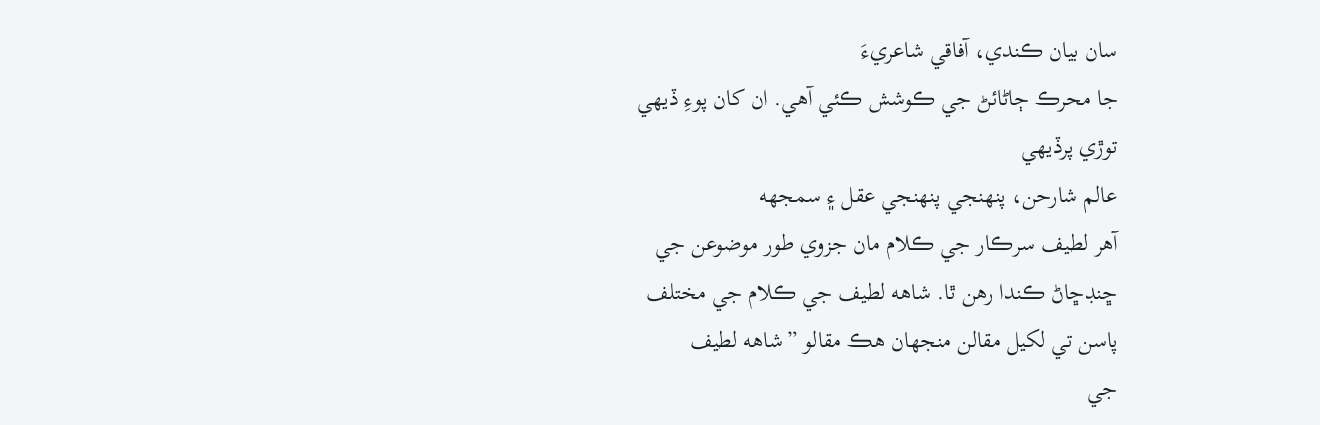سان بيان ڪندي، آفاقي شاعريءَ
جا محرڪ ڄاڻائڻ جي ڪوشش ڪئي آهي. ان کان پوءِ ڏيھي
توڙي پرڏيھي
عالم شارحن، پنھنجي پنھنجي عقل ۽ سمجهه
آهر لطيف سرڪار جي ڪلام مان جزوي طور موضوعن جي
ڇنڊڇاڻ ڪندا رهن ٿا. شاهه لطيف جي ڪلام جي مختلف
پاسن تي لکيل مقالن منجهان هڪ مقالو ”شاهه لطيف
جي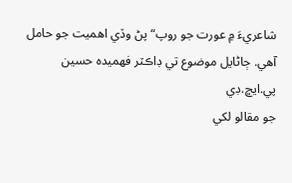شاعريءَ ۾ عورت جو روپ“ پڻ وڏي اهميت جو حامل
آهي. ڄاڻايل موضوع تي ڊاڪٽر فھميدہ حسين پي.ايڇ.ڊي
جو مقالو لکي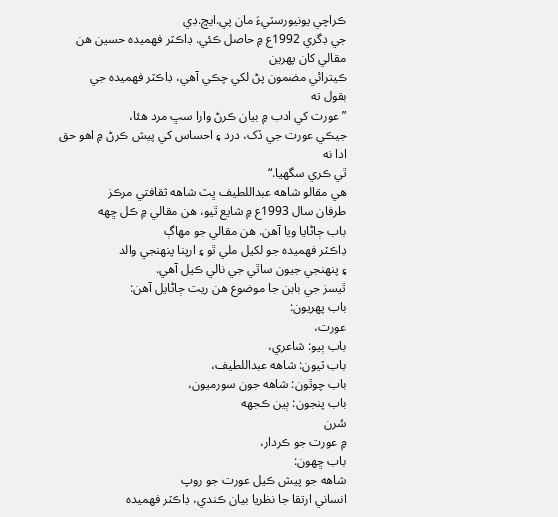ڪراچي يونيورسٽيءَ مان پي.ايڇ.ڊي
جي ڊگري 1992ع ۾ حاصل ڪئي. ڊاڪٽر فھميدہ حسين هن
مقالي کان پھرين
ڪيترائي مضمون پڻ لکي چڪي آهي، ڊاڪٽر فھميدہ جي
بقول ته
”عورت کي ادب ۾ بيان ڪرڻ وارا سڀ مرد هئا،
جيڪي عورت جي ڏک، درد ۽ احساس کي پيش ڪرڻ ۾ اهو حق
ادا نه
ٿي ڪري سگهيا.“
هي مقالو شاهه عبداللطيف ڀٽ شاهه ثقافتي مرڪز
طرفان سال 1993ع ۾ شايع ٿيو، هن مقالي ۾ ڪل ڇھه
باب ڄاڻايا ويا آهن. هن مقالي جو مھاڳ
ڊاڪٽر فھميدہ جو لکيل ملي ٿو ۽ ارپنا پنھنجي والد
۽ پنھنجي جيون ساٿي جي نالي ڪيل آهي.
ٿيسز جي بابن جا موضوع هن ريت ڄاڻايل آهن:
باب پھريون:
عورت،
باب ٻيو: شاعري،
باب ٽيون: شاهه عبداللطيف،
باب چوٿون: شاهه جون سورميون،
باب پنجون: ٻين ڪجهه
سُرن
۾ عورت جو ڪردار،
باب ڇھون:
شاهه جو پيش ڪيل عورت جو روپ
انساني ارتقا جا نظريا بيان ڪندي، ڊاڪٽر فھميدہ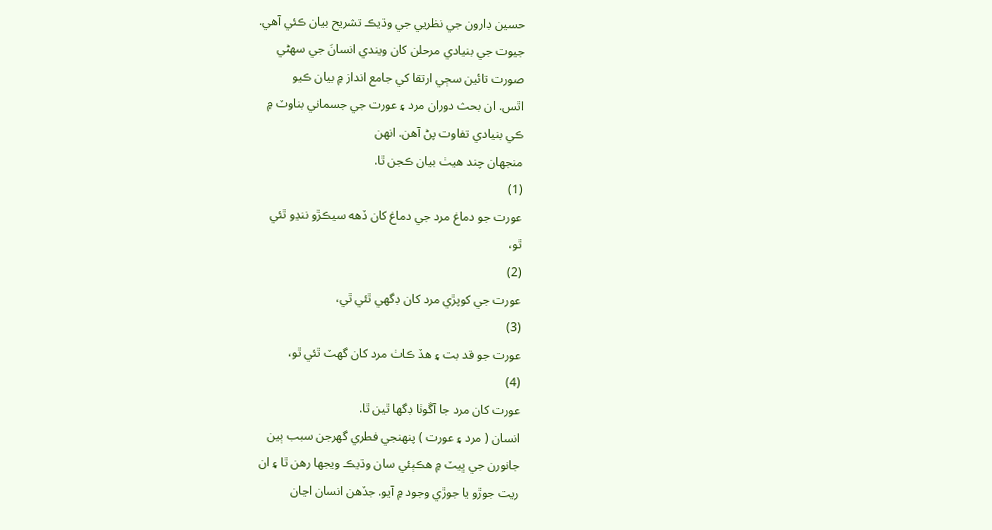حسين ڊارون جي نظريي جي وڌيڪ تشريح بيان ڪئي آهي.
جيوت جي بنيادي مرحلن کان ويندي انسانَ جي سھڻي
صورت تائين سڄي ارتقا کي جامع انداز ۾ بيان ڪيو
اٿس. ان بحث دوران مرد ۽ عورت جي جسماني بناوٽ ۾
ڪي بنيادي تفاوت پڻ آهن. انھن
منجهان چند هيٺ بيان ڪجن ٿا.
(1)
عورت جو دماغ مرد جي دماغ کان ڏهه سيڪڙو ننڍو ٿئي
ٿو،
(2)
عورت جي کوپڙي مرد کان ڊگھي ٿئي ٿي،
(3)
عورت جو قد بت ۽ هڏ ڪاٺ مرد کان گھٽ ٿئي ٿو،
(4)
عورت کان مرد جا آڱوٺا ڊگها ٿين ٿا.
انسان ( مرد ۽ عورت ) پنھنجي فطري گهرجن سبب ٻين
جانورن جي ڀيٽ ۾ هڪٻئي سان وڌيڪ ويجها رهن ٿا ۽ ان
ريت جوڙو يا جوڙي وجود ۾ آيو. جڏهن انسان اڃان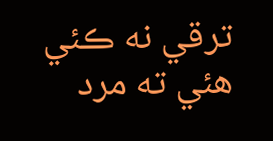ترقي نه ڪئي هئي ته مرد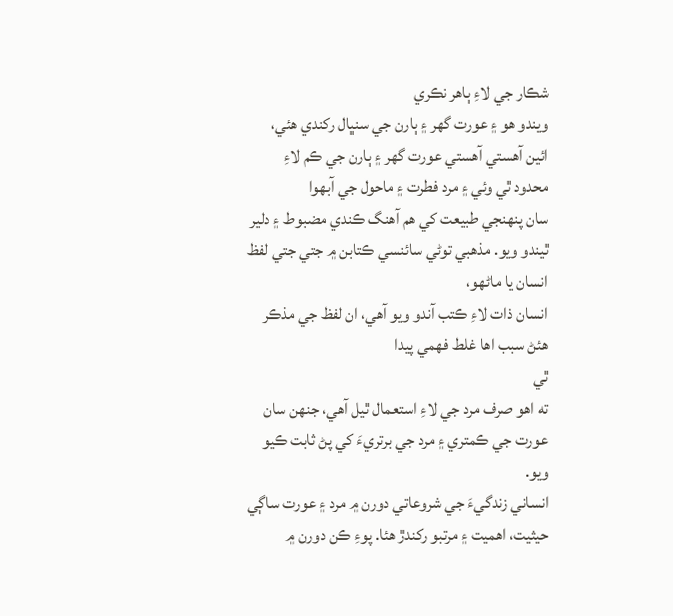شڪار جي لاءِ ٻاهر نڪري
ويندو هو ۽ عورت گهر ۽ ٻارن جي سنڀال رکندي هئي،
ائين آهستي آهستي عورت گهر ۽ ٻارن جي ڪم لاءِ
محدود ٿي وئي ۽ مرد فطرت ۽ ماحول جي آبھوا
سان پنھنجي طبيعت کي هم آهنگ ڪندي مضبوط ۽ دلير
ٿيندو ويو. مذهبي توڻي سائنسي ڪتابن ۾ جتي جتي لفظ
انسان يا ماڻھو،
انسان ذات لاءِ ڪتب آندو ويو آهي، ان لفظ جي مذڪر
هئڻ سبب اها غلط فھمي پيدا
ٿي
ته اهو صرف مرد جي لاءِ استعمال ٿيل آهي، جنھن سان
عورت جي ڪمتري ۽ مرد جي برتريءَ کي پڻ ثابت ڪيو
ويو.
انساني زندگيءَ جي شروعاتي دورن ۾ مرد ۽ عورت ساڳي
حيثيت، اهميت ۽ مرتبو رکندڙ هئا. پوءِ ڪن دورن ۾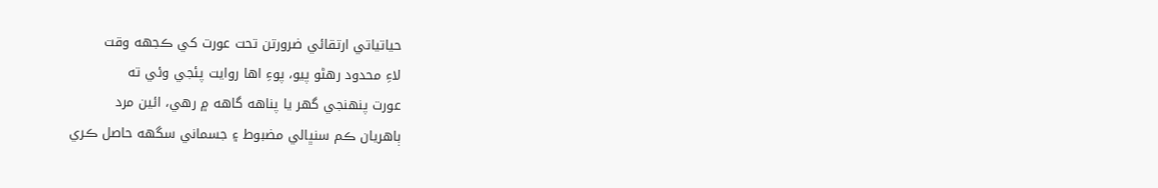حياتياتي ارتقائي ضرورتن تحت عورت کي ڪجهه وقت
لاءِ محدود رهڻو پيو، پوءِ اها روايت پئجي وئي ته
عورت پنھنجي گهر يا پناهه گاهه ۾ رهي، ائين مرد
ٻاهريان ڪم سنڀالي مضبوط ۽ جسماني سگهه حاصل ڪري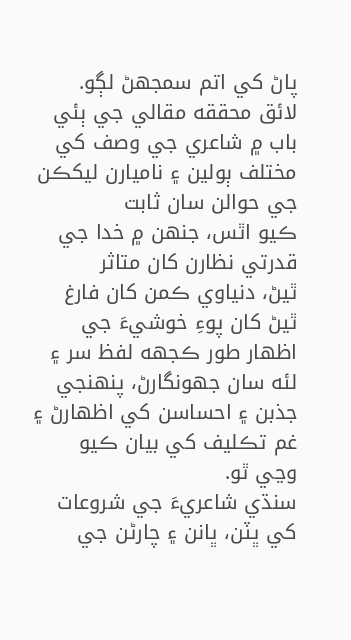پاڻ کي اتم سمجهڻ لڳو.
لائق محققه مقالي جي ٻئي باب ۾ شاعري جي وصف کي
مختلف ٻولين ۽ ناميارن ليکڪن جي حوالن سان ثابت
ڪيو اٿس، جنھن ۾ خدا جي قدرتي نظارن کان متاثر
ٿيڻ، دنياوي ڪمن کان فارغ ٿيڻ کان پوءِ خوشيءَ جي
اظھار طور ڪجهه لفظ سر ۽ لئه سان جھونگارڻ، پنھنجي
جذبن ۽ احساسن کي اظھارڻ ۽ غم تڪليف کي بيان ڪيو
وڃي ٿو.
سنڌي شاعريءَ جي شروعات کي ڀٽن، ڀانن ۽ چارڻن جي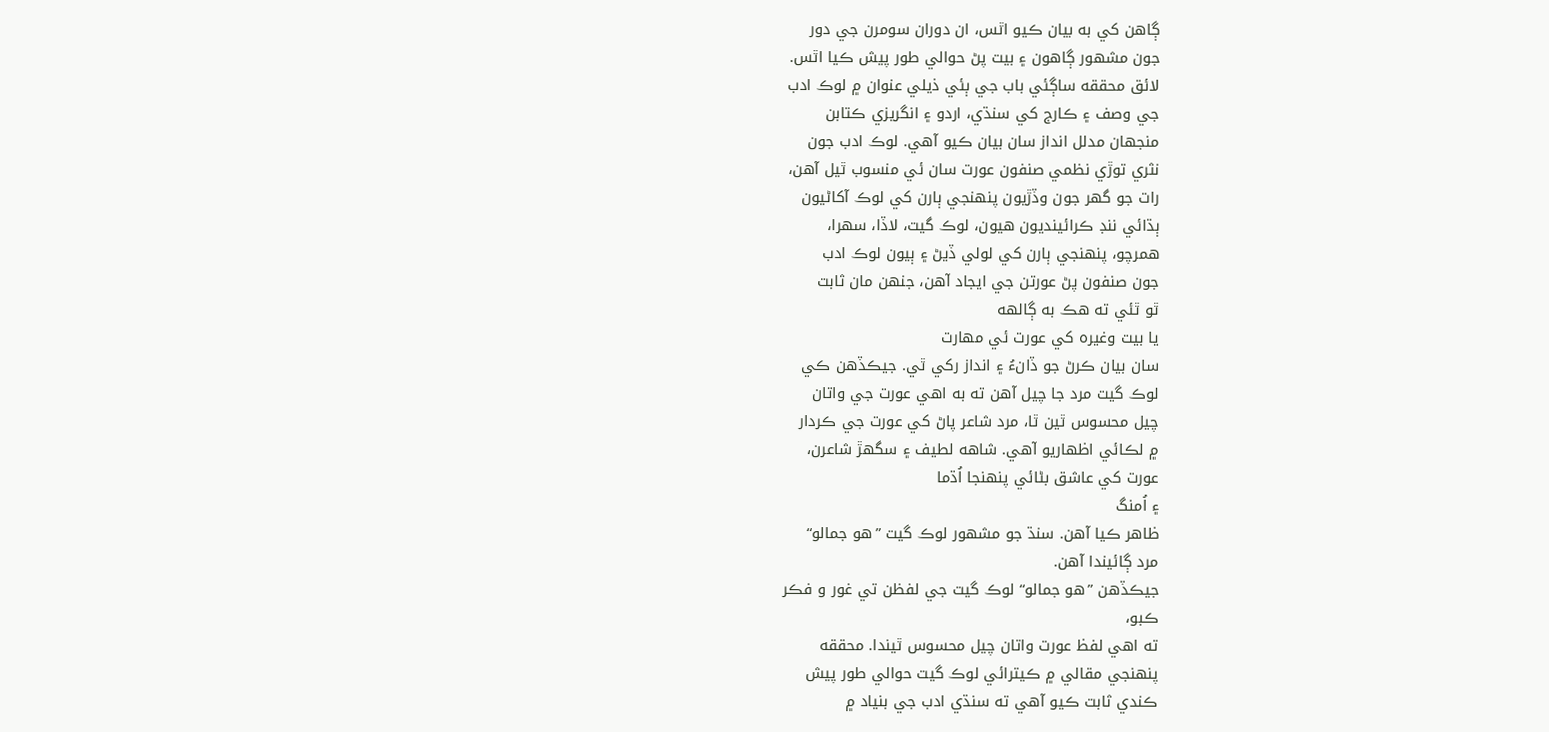ڳاهن کي به بيان ڪيو اٿس، ان دوران سومرن جي دور
جون مشھور ڳاهون ۽ بيت پڻ حوالي طور پيش ڪيا اٿس.
لائق محققه ساڳئي باب جي ٻئي ذيلي عنوان ۾ لوڪ ادب
جي وصف ۽ ڪارج کي سنڌي، اردو ۽ انگريزي ڪتابن
منجهان مدلل انداز سان بيان ڪيو آهي. لوڪ ادب جون
نثري توڙي نظمي صنفون عورت سان ئي منسوب ٿيل آهن،
رات جو گھر جون وڏڙيون پنھنجي ٻارن کي لوڪ آکاڻيون
ٻڌائي ننڊ ڪرائينديون هيون، لوڪ گيت، لاڏا، سھرا،
همرچو، پنھنجي ٻارن کي لولي ڏيڻ ۽ ٻيون لوڪ ادب
جون صنفون پڻ عورتن جي ايجاد آهن، جنھن مان ثابت
ٿو ٿئي ته هڪ به ڳالھه
يا بيت وغيره کي عورت ئي مھارت
سان بيان ڪرڻ جو ڏانءُ ۽ انداز رکي ٿي. جيڪڏهن ڪي
لوڪ گيت مرد جا چيل آهن ته به اهي عورت جي واتان
چيل محسوس ٿين ٿا، مرد شاعر پاڻ کي عورت جي ڪردار
۾ لڪائي اظھاريو آهي. شاهه لطيف ۽ سگھڙ شاعرن،
عورت کي عاشق بڻائي پنھنجا اُڌما
۽ اُمنگ
ظاهر ڪيا آهن. سنڌ جو مشھور لوڪ گيت ”هو جمالو“
مرد ڳائيندا آهن.
جيڪڏهن ”هو جمالو“ لوڪ گيت جي لفظن تي غور و فڪر
ڪبو،
ته اهي لفظ عورت واتان چيل محسوس ٿيندا. محققه
پنھنجي مقالي ۾ ڪيترائي لوڪ گيت حوالي طور پيش
ڪندي ثابت ڪيو آهي ته سنڌي ادب جي بنياد ۾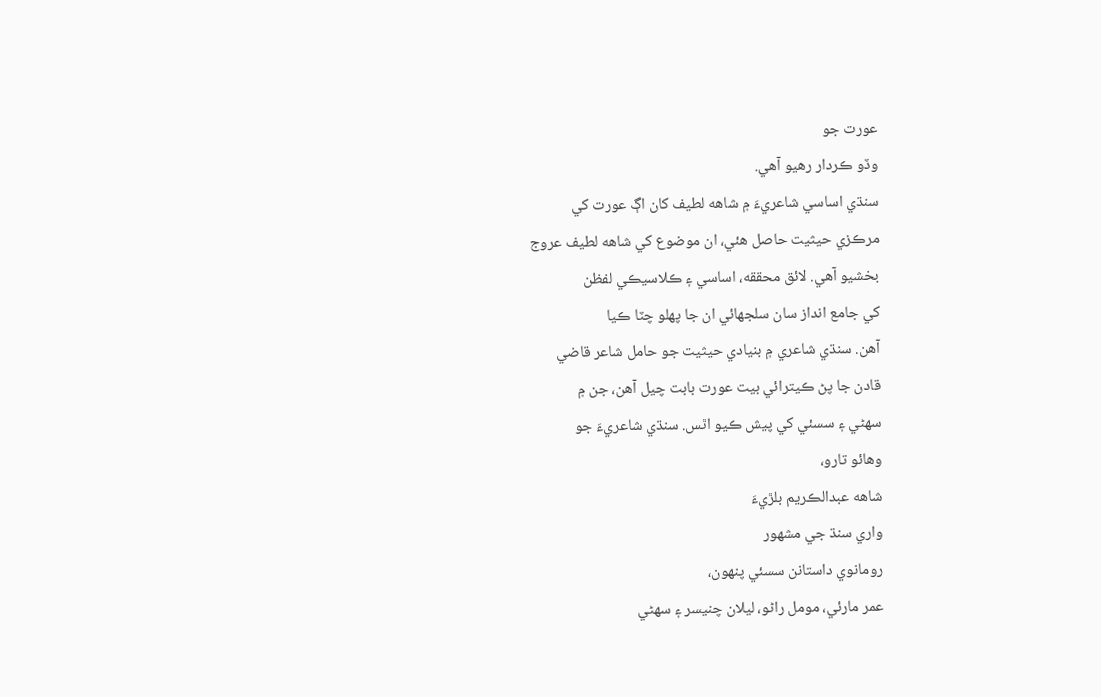عورت جو
وڏو ڪردار رهيو آهي.
سنڌي اساسي شاعريءَ ۾ شاهه لطيف کان اڳ عورت کي
مرڪزي حيثيت حاصل هئي، ان موضوع کي شاهه لطيف عروج
بخشيو آهي. لائق محققه، اساسي ۽ ڪلاسيڪي لفظن
کي جامع انداز سان سلجھائي ان جا پھلو چٽا ڪيا
آهن. سنڌي شاعري ۾ بنيادي حيثيت جو حامل شاعر قاضي
قادن جا پڻ ڪيترائي بيت عورت بابت چيل آهن، جن ۾
سھڻي ۽ سسئي کي پيش ڪيو اٿس. سنڌي شاعريءَ جو
وهائو تارو،
شاهه عبدالڪريم بلڙيءَ
واري سنڌ جي مشھور
رومانوي داستانن سسئي پنھون،
عمر مارئي، مومل راڻو، ليلان چنيسر ۽ سھڻي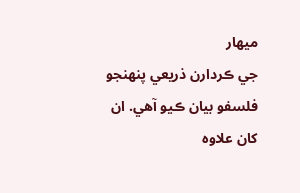ميھار
جي ڪردارن ذريعي پنھنجو فلسفو بيان ڪيو آهي. ان
کان علاوه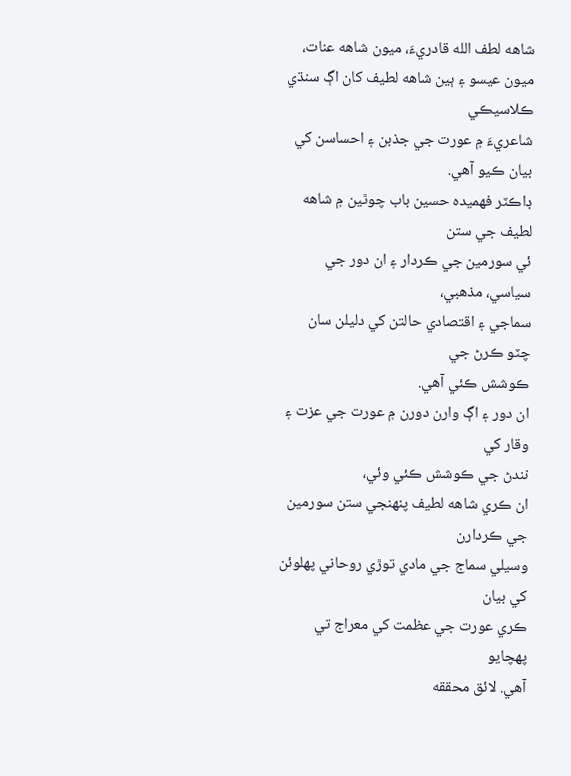شاهه لطف الله قادريءَ، ميون شاهه عنات،
ميون عيسو ۽ ٻين شاهه لطيف کان اڳ سنڌي ڪلاسيڪي
شاعريءَ ۾ عورت جي جذبن ۽ احساسن کي بيان ڪيو آهي.
ڊاڪٽر فھميده حسين باب چوٿين ۾ شاهه لطيف جي ستن
ئي سورمين جي ڪردار ۽ ان دور جي سياسي، مذهبي،
سماجي ۽ اقتصادي حالتن کي دليلن سان چٽو ڪرڻ جي
ڪوشش ڪئي آهي.
ان دور ۽ اڳ وارن دورن ۾ عورت جي عزت ۽ وقار کي
نندڻ جي ڪوشش ڪئي وئي،
ان ڪري شاهه لطيف پنھنجي ستن سورمين جي ڪردارن
وسيلي سماج جي مادي توڙي روحاني پھلوئن کي بيان
ڪري عورت جي عظمت کي معراج تي پھچايو
آهي. لائق محققه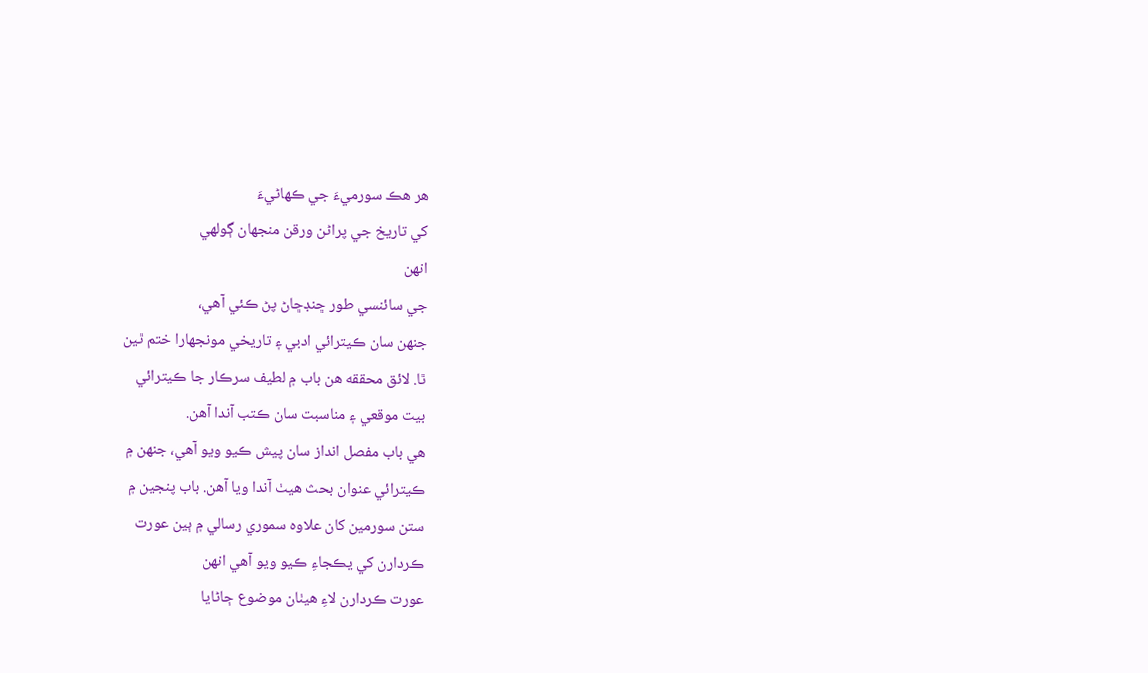هر هڪ سورميءَ جي ڪھاڻيءَ
کي تاريخ جي پراڻن ورقن منجهان ڳولھي
انھن
جي سائنسي طور ڇنڊڇاڻ پڻ ڪئي آهي،
جنھن سان ڪيترائي ادبي ۽ تاريخي مونجهارا ختم ٿين
ٿا. لائق محققه هن باب ۾ لطيف سرڪار جا ڪيترائي
بيت موقعي ۽ مناسبت سان ڪتب آندا آهن.
هي باب مفصل انداز سان پيش ڪيو ويو آهي، جنھن ۾
ڪيترائي عنوان بحث هيٺ آندا ويا آهن. باب پنجين ۾
ستن سورمين کان علاوه سموري رسالي ۾ ٻين عورت
ڪردارن کي يڪجاءِ ڪيو ويو آهي انھن
عورت ڪردارن لاءِ هيٺان موضوع ڄاڻايا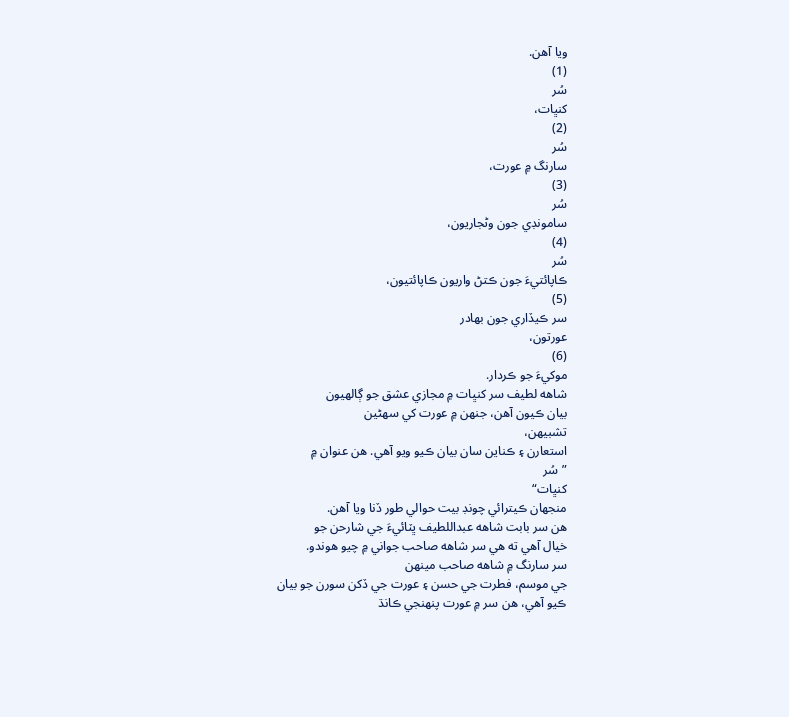ويا آهن.
(1)
سُر
کنڀات،
(2)
سُر
سارنگ ۾ عورت،
(3)
سُر
سامونڊي جون وڻجاريون،
(4)
سُر
ڪاپائتيءَ جون ڪتڻ واريون ڪاپائتيون،
(5)
سر ڪيڏاري جون بھادر
عورتون،
(6)
موکيءَ جو ڪردار.
شاهه لطيف سر کنڀات ۾ مجازي عشق جو ڳالھيون
بيان ڪيون آهن، جنھن ۾ عورت کي سھڻين
تشبيھن،
استعارن ۽ ڪناين سان بيان ڪيو ويو آهي. هن عنوان ۾
”سُر
کنڀات“
منجهان ڪيترائي چونڊ بيت حوالي طور ڏنا ويا آهن.
هن سر بابت شاهه عبداللطيف ڀٽائيءَ جي شارحن جو
خيال آهي ته هي سر شاهه صاحب جواني ۾ چيو هوندو.
سر سارنگ ۾ شاهه صاحب مينھن
جي موسم، فطرت جي حسن ۽ عورت جي ڏکن سورن جو بيان
ڪيو آهي، هن سر ۾ عورت پنھنجي ڪانڌ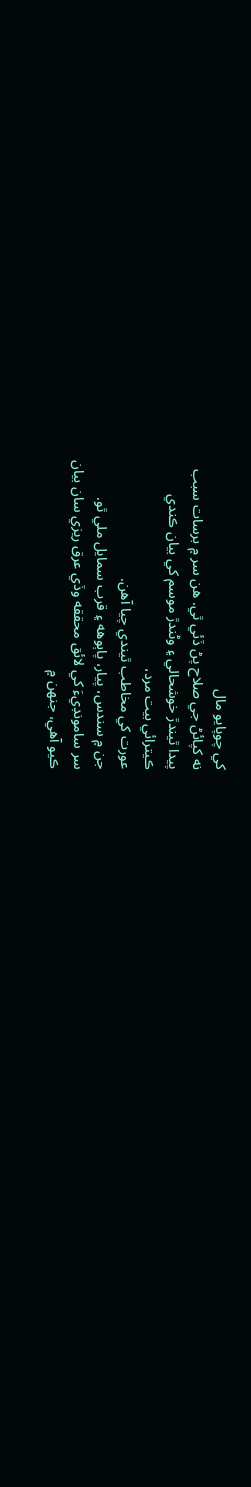کي چوپايو مال
نه کپائڻ جي صلاح پڻ ڏئي ٿي. هن سر ۾ برسات سبب
پيدا ٿيندڙ خوشحالي ۽ وڻندڙ موسم کي بيان ڪندي
ڪيترائي بيت مرد،
عورت کي مخاطب ٿيندي چيا آهن.
جن ۾ سندس، پيار، پاٻوهه ۽ قرب سمايل ملي ٿو.
سر سامونڊيءَ کي لائق محققه وڏي عرق ريزي سان بيان
ڪيو آهي، جنھن ۾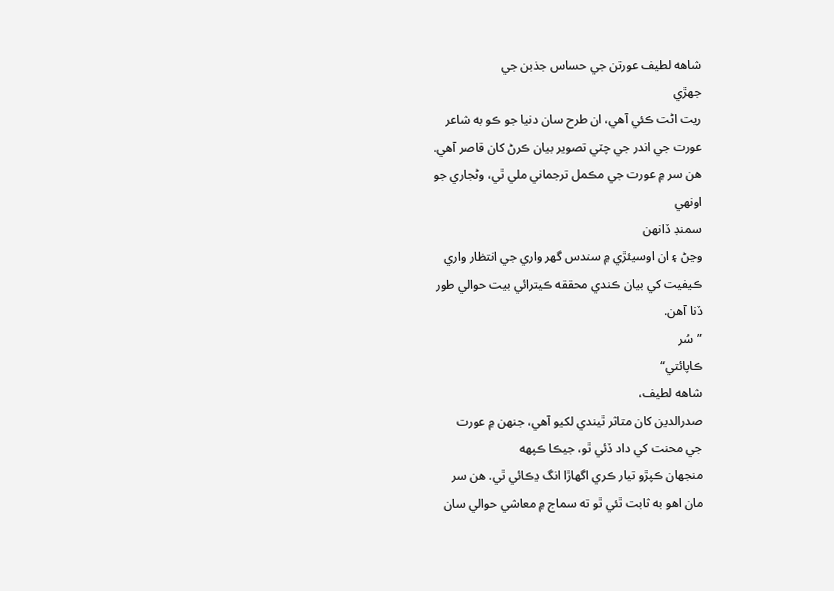شاهه لطيف عورتن جي حساس جذبن جي
جھڙي
ريت اڻت ڪئي آهي، ان طرح سان دنيا جو ڪو به شاعر
عورت جي اندر جي چٽي تصوير بيان ڪرڻ کان قاصر آهي.
هن سر ۾ عورت جي مڪمل ترجماني ملي ٿي، وڻجاري جو
اونھي
سمنڊ ڏانھن
وڃڻ ۽ ان اوسيئڙي ۾ سندس گھر واري جي انتظار واري
ڪيفيت کي بيان ڪندي محققه ڪيترائي بيت حوالي طور
ڏنا آهن.
”سُر
ڪاپائتي“
شاهه لطيف،
صدرالدين کان متاثر ٿيندي لکيو آهي، جنھن ۾ عورت
جي محنت کي داد ڏئي ٿو، جيڪا ڪپھه
منجهان ڪپڙو تيار ڪري اگھاڙا انگ ڍڪائي ٿي. هن سر
مان اهو به ثابت ٿئي ٿو ته سماج ۾ معاشي حوالي سان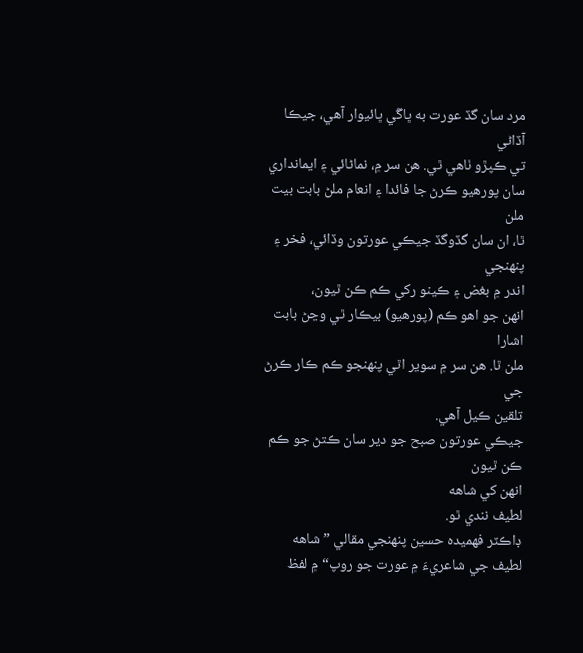مرد سان گڏ عورت به ڀاڱي ڀائيوار آهي، جيڪا آڏاڻي
تي ڪپڙو ٺاھي ٿي. ھن سر ۾، نماڻائي ۽ ايمانداري
سان پورھيو ڪرڻ جا فائدا ۽ انعام ملڻ بابت بيت ملن
ٿا، ان سان گڏوگڏ جيڪي عورتون وڏائي، فخر ۽ پنھنجي
اندر ۾ بغض ۽ ڪينو رکي ڪم ڪن ٿيون،
انھن جو اھو ڪم (پورھيو) بيڪار ٿي وڃڻ بابت اشارا
ملن ٿا. ھن سر ۾ سوير اٿي پنھنجو ڪم ڪار ڪرڻ جي
تلقين ڪيل آھي.
جيڪي عورتون صبح جو دير سان ڪتڻ جو ڪم ڪن ٿيون
انھن کي شاھه
لطيف نندي ٿو.
ڊاڪٽر فھميده حسين پنھنجي مقالي ”شاھه
لطيف جي شاعريءَ ۾ عورت جو روپ“ ۾ لفظ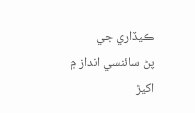ڪيڏاري جي
پڻ سائنسي انداز ۾ اکيڙ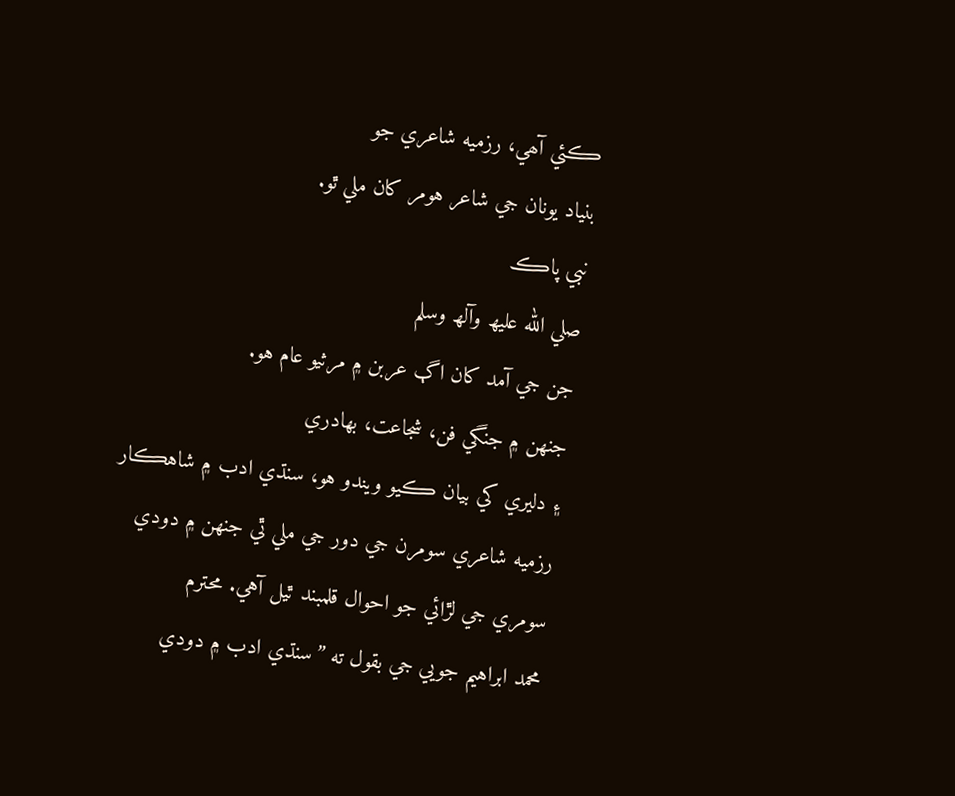ڪئي آھي، رزميه شاعري جو
بنياد يونان جي شاعر هومر کان ملي ٿو.
نبي پاڪ
صلي الله عليھ وآلھ وسلم
جن جي آمد کان اڳ عربن ۾ مرثيو عام هو.
جنھن ۾ جنگي فن، شجاعت، بھادري
۽ دليري کي بيان ڪيو ويندو هو، سنڌي ادب ۾ شاهڪار
رزميه شاعري سومرن جي دور جي ملي ٿي جنھن ۾ دودي
سومري جي لڙائي جو احوال قلمبند ٿيل آهي. محترم
محمد ابراهيم جويي جي بقول ته ”سنڌي ادب ۾ دودي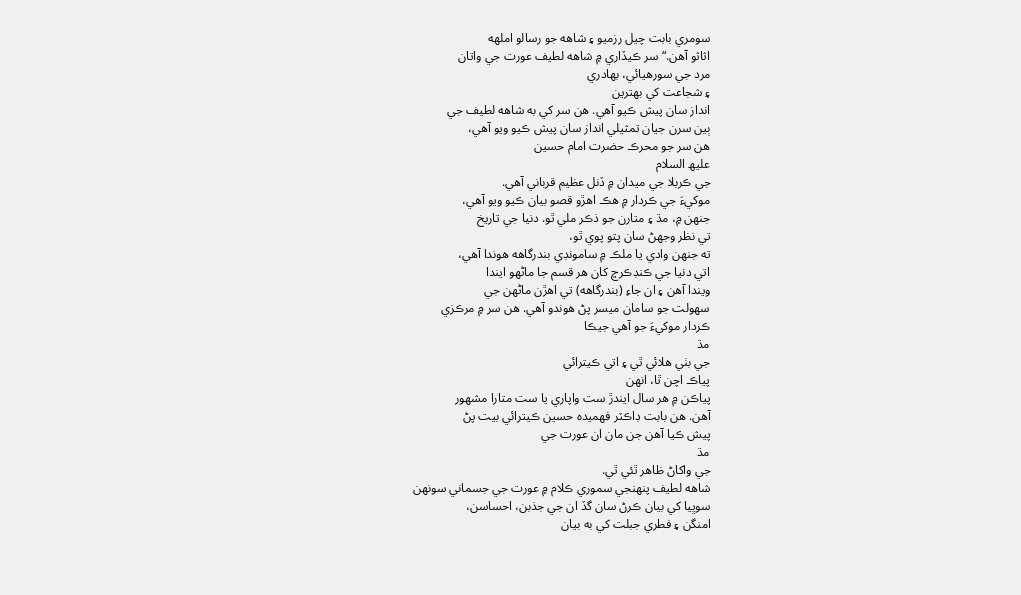سومري بابت چيل رزميو ۽ شاهه جو رسالو املھه
اثاثو آهن.“ سر ڪيڏاري ۾ شاهه لطيف عورت جي واتان
مرد جي سورهيائي، بھادري
۽ شجاعت کي بھترين
انداز سان پيش ڪيو آهي. هن سر کي به شاهه لطيف جي
ٻين سرن جيان تمثيلي انداز سان پيش ڪيو ويو آهي،
هن سر جو محرڪ حضرت امام حسين
عليھ السلام
جي ڪربلا جي ميدان ۾ ڏنل عظيم قرباني آهي.
موکيءَ جي ڪردار ۾ هڪ اهڙو قصو بيان ڪيو ويو آهي،
جنھن ۾، مڌ ۽ متارن جو ذڪر ملي ٿو. دنيا جي تاريخ
تي نظر وجھڻ سان پتو پوي ٿو،
ته جنھن وادي يا ملڪ ۾ سامونڊي بندرگاهه هوندا آهي،
اتي دنيا جي ڪنڊڪرڇ کان هر قسم جا ماڻھو ايندا
ويندا آهن ۽ ان جاءِ (بندرگاهه) تي اهڙن ماڻھن جي
سھولت جو سامان ميسر پڻ هوندو آهي. هن سر ۾ مرڪزي
ڪردار موکيءَ جو آهي جيڪا
مڌ
جي بٺي هلائي ٿي ۽ اتي ڪيترائي
پياڪ اچن ٿا، انھن
پياڪن ۾ هر سال ايندڙ ست واپاري يا ست متارا مشھور
آهن. هن بابت ڊاڪٽر فھميدہ حسين ڪيترائي بيت پڻ
پيش ڪيا آهن جن مان ان عورت جي
مڌ
جي واکاڻ ظاهر ٿئي ٿي.
شاهه لطيف پنھنجي سموري ڪلام ۾ عورت جي جسماني سونھن
سوڀيا کي بيان ڪرڻ سان گڏ ان جي جذبن، احساسن،
امنگن ۽ فطري جبلت کي به بيان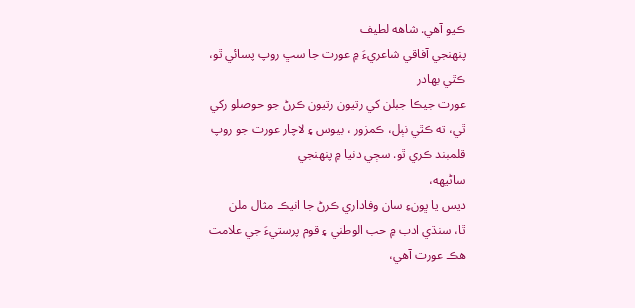ڪيو آهي. شاهه لطيف
پنھنجي آفاقي شاعريءَ ۾ عورت جا سڀ روپ پسائي ٿو،
ڪٿي بھادر
عورت جيڪا جبلن کي رتيون رتيون ڪرڻ جو حوصلو رکي
ٿي، ته ڪٿي نٻل، ڪمزور ، بيوس ۽ لاچار عورت جو روپ
قلمبند ڪري ٿو. سڄي دنيا ۾ پنھنجي
ساڻيھه،
ديس يا ڀونءِ سان وفاداري ڪرڻ جا انيڪ مثال ملن
ٿا، سنڌي ادب ۾ حب الوطني ۽ قوم پرستيءَ جي علامت
هڪ عورت آهي،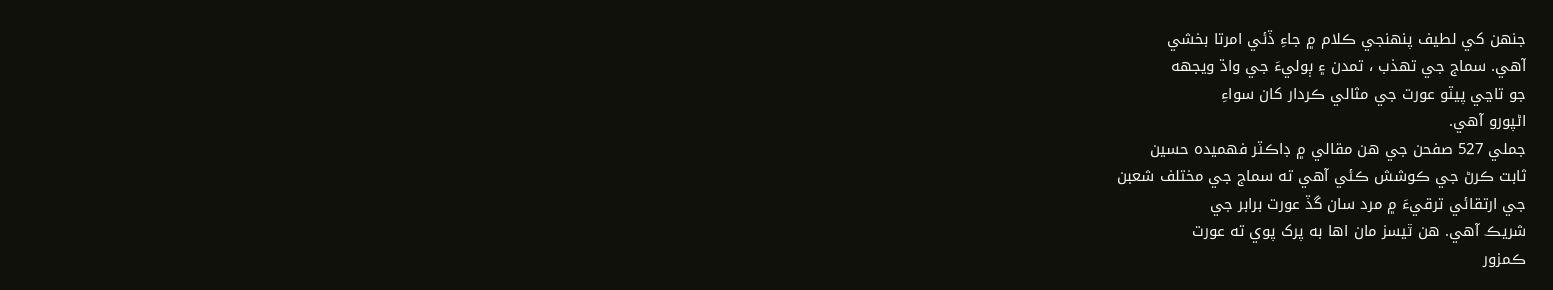جنھن کي لطيف پنھنجي ڪلام ۾ جاءِ ڏئي امرتا بخشي
آهي. سماج جي تھذب ، تمدن ۽ ٻوليءَ جي واڌ ويجھه
جو تاڃي پيٽو عورت جي مثالي ڪردار کان سواءِ
اڻپورو آهي.
جملي 527 صفحن جي هن مقالي ۾ ڊاڪٽر فھميدہ حسين
ثابت ڪرڻ جي ڪوشش ڪئي آهي ته سماج جي مختلف شعبن
جي ارتقائي ترقيءَ ۾ مرد سان گڏ عورت برابر جي
شريڪ آهي. هن ٿيسز مان اها به پرک پوي ته عورت
ڪمزور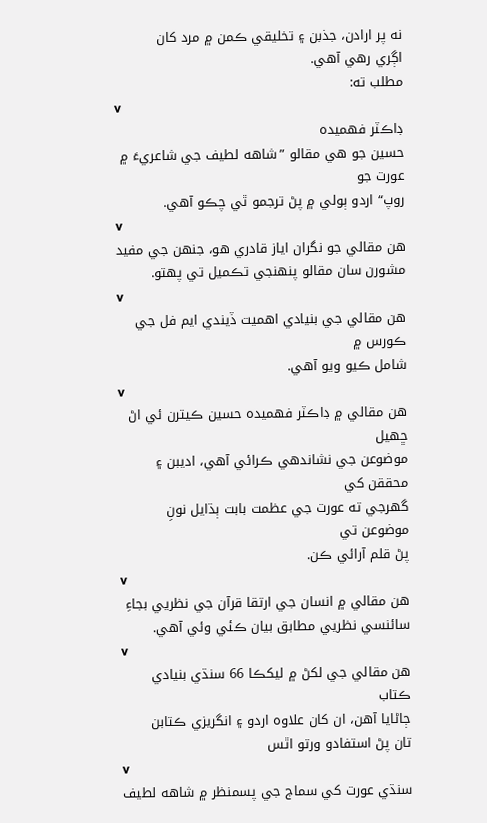نه پر ارادن، جذبن ۽ تخليقي ڪمن ۾ مرد کان
اڳري رهي آهي.
مطلب ته:
v
ڊاڪٽر فھميدہ
حسين جو هي مقالو ”شاهه لطيف جي شاعريءَ ۾ عورت جو
روپ“ اردو ٻولي ۾ پڻ ترجمو ٿي چڪو آهي.
v
هن مقالي جو نگران اياز قادري هو، جنھن جي مفيد
مشورن سان مقالو پنھنجي تڪميل تي پھتو.
v
هن مقالي جي بنيادي اهميت ڏيندي ايم فل جي ڪورس ۾
شامل ڪيو ويو آهي.
v
هن مقالي ۾ ڊاڪٽر فھميده حسين ڪيترن ئي اڻ ڇھيل
موضوعن جي نشاندهي ڪرائي آهي، اديبن ۽ محققن کي
گھرجي ته عورت جي عظمت بابت ٻڌايل نونِ موضوعن تي
پڻ قلم آرائي ڪن.
v
هن مقالي ۾ انسان جي ارتقا قرآن جي نظريي بجاءِ
سائنسي نظريي مطابق بيان ڪئي وئي آهي.
v
هن مقالي جي لکڻ ۾ ليکڪا 66 سنڌي بنيادي ڪتاب
ڄاڻايا آهن، ان کان علاوہ اردو ۽ انگريزي ڪتابن
تان پڻ استفادو ورتو اٿس
v
سنڌي عورت کي سماج جي پسمنظر ۾ شاهه لطيف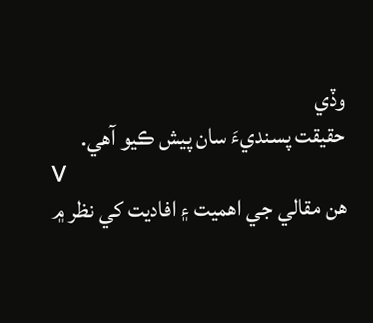وڏي
حقيقت پسنديءَ سان پيش ڪيو آهي.
v
هن مقالي جي اهميت ۽ افاديت کي نظر ۾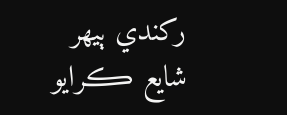رکندي ٻيھر
شايع ڪرايو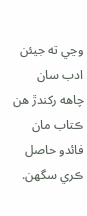وڃي ته جيئن ادب سان چاهه رکندڙ هن
ڪتاب مان فائدو حاصل ڪري سگھن.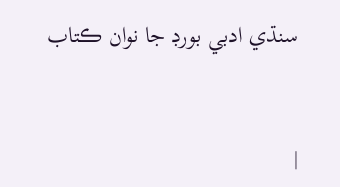سنڌي ادبي بورڊ جا نوان ڪتاب


|